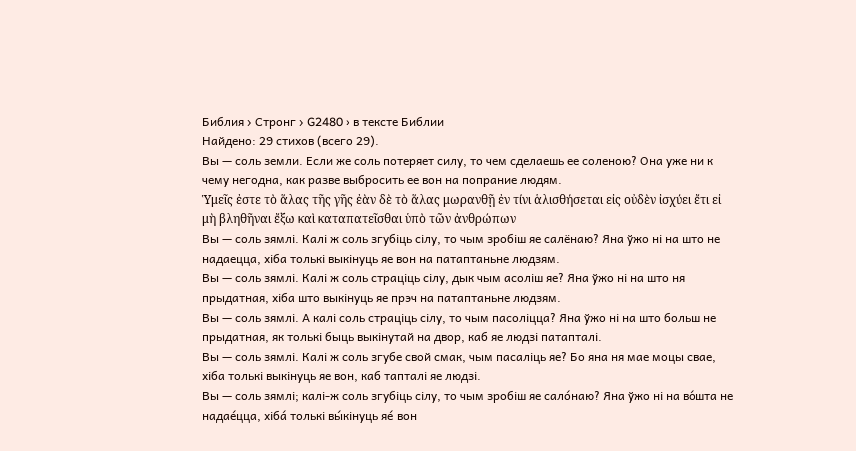Библия › Стронг › G2480 › в тексте Библии
Найдено: 29 стихов (всего 29).
Вы — соль земли. Если же соль потеряет силу, то чем сделаешь ее соленою? Она уже ни к чему негодна, как разве выбросить ее вон на попрание людям.
Ὑμεῖς ἐστε τὸ ἅλας τῆς γῆς ἐὰν δὲ τὸ ἅλας μωρανθῇ ἐν τίνι ἁλισθήσεται εἰς οὐδὲν ἰσχύει ἔτι εἰ μὴ βληθῆναι ἔξω καὶ καταπατεῖσθαι ὑπὸ τῶν ἀνθρώπων
Вы — соль зямлі. Калі ж соль згубіць сілу, то чым зробіш яе салёнаю? Яна ўжо ні на што не надаецца, хіба толькі выкінуць яе вон на патаптаньне людзям.
Вы — соль зямлі. Калі ж соль страціць сілу, дык чым асоліш яе? Яна ўжо ні на што ня прыдатная, хіба што выкінуць яе прэч на патаптаньне людзям.
Вы — соль зямлі. А калі соль страціць сілу, то чым пасоліцца? Яна ўжо ні на што больш не прыдатная, як толькі быць выкінутай на двор, каб яе людзі патапталі.
Вы — соль зямлі. Калі ж соль згубе свой смак, чым пасаліць яе? Бо яна ня мае моцы свае, хіба толькі выкінуць яе вон, каб тапталі яе людзі.
Вы — соль зямлі; калі-ж соль згубіць сілу, то чым зробіш яе сало́наю? Яна ўжо ні на во́шта не надае́цца, хіба́ толькі вы́кінуць яе́ вон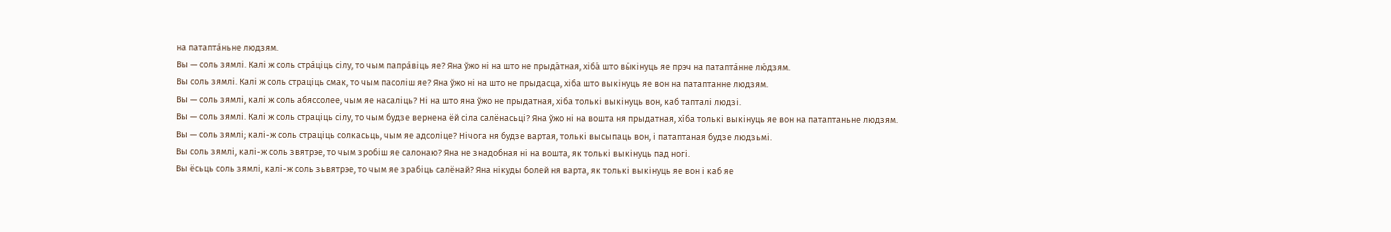на патапта́ньне людзям.
Вы — соль зямлі. Калі ж соль стра́ціць сілу, то чым папра́віць яе? Яна ўжо ні на што не прыда́тная, хіба́ што вы́кінуць яе прэч на патапта́нне лю́дзям.
Вы соль зямлі. Калі ж соль страціць смак, то чым пасоліш яе? Яна ўжо ні на што не прыдасца, хіба што выкінуць яе вон на патаптанне людзям.
Вы — соль зямлі, калі ж соль абяссолее, чым яе насаліць? Ні на што яна ўжо не прыдатная, хіба толькі выкінуць вон, каб тапталі людзі.
Вы — соль зямлі. Калі ж соль страціць сілу, то чым будзе вернена ёй сіла салёнасьці? Яна ўжо ні на вошта ня прыдатная, хíба толькі выкінуць яе вон на патаптаньне людзям.
Вы — соль зямлі; калі-ж соль страціць солкасьць, чым яе адсоліце? Нічога ня будзе вартая, толькі высыпаць вон, і патаптаная будзе людзьмі.
Вы соль зямлі, калі-ж соль звятрэе, то чым зробіш яе салонаю? Яна не знадобная ні на вошта, як толькі выкінуць пад ногі.
Вы ёсьць соль зямлі, калі-ж соль зьвятрэе, то чым яе зрабіць салёнай? Яна нікуды болей ня варта, як толькі выкінуць яе вон і каб яе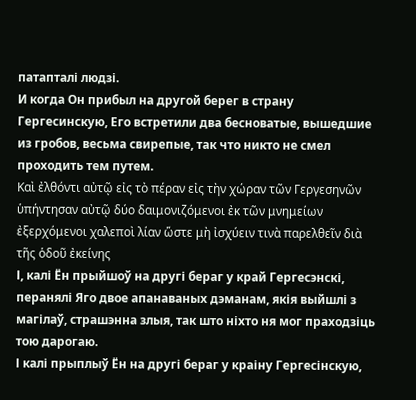патапталі людзі.
И когда Он прибыл на другой берег в страну Гергесинскую, Его встретили два бесноватые, вышедшие из гробов, весьма свирепые, так что никто не смел проходить тем путем.
Καὶ ἐλθόντι αὐτῷ εἰς τὸ πέραν εἰς τὴν χώραν τῶν Γεργεσηνῶν ὑπήντησαν αὐτῷ δύο δαιμονιζόμενοι ἐκ τῶν μνημείων ἐξερχόμενοι χαλεποὶ λίαν ὥστε μὴ ἰσχύειν τινὰ παρελθεῖν διὰ τῆς ὁδοῦ ἐκείνης
І, калі Ён прыйшоў на другі бераг у край Гергесэнскі, перанялі Яго двое апанаваных дэманам, якія выйшлі з магілаў, страшэнна злыя, так што ніхто ня мог праходзіць тою дарогаю.
І калі прыплыў Ён на другі бераг у краіну Гергесінскую,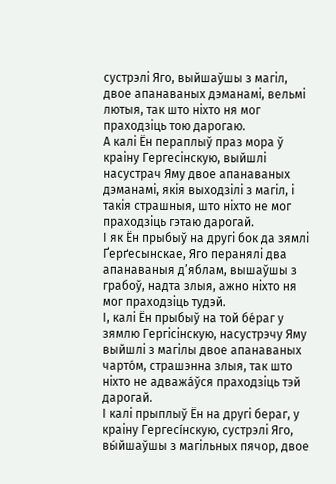сустрэлі Яго, выйшаўшы з магіл, двое апанаваных дэманамі, вельмі лютыя, так што ніхто ня мог праходзіць тою дарогаю.
А калі Ён пераплыў праз мора ў краіну Гергесінскую, выйшлі насустрач Яму двое апанаваных дэманамі, якія выходзілі з магіл, і такія страшныя, што ніхто не мог праходзіць гэтаю дарогай.
І як Ён прыбыў на другі бок да зямлі Ґерґесынскае, Яго перанялі два апанаваныя д’яблам, вышаўшы з грабоў, надта злыя, ажно ніхто ня мог праходзіць тудэй.
І, калі Ён прыбыў на той бе́раг у зямлю Гергісінскую, насустрэчу Яму выйшлі з магілы двое апанаваных чарто́м, страшэнна злыя, так што ніхто не адважа́ўся праходзіць тэй дарогай.
І калі прыплыў Ён на другі бераг, у краіну Гергесíнскую, сустрэлі Яго, вы́йшаўшы з магільных пячор, двое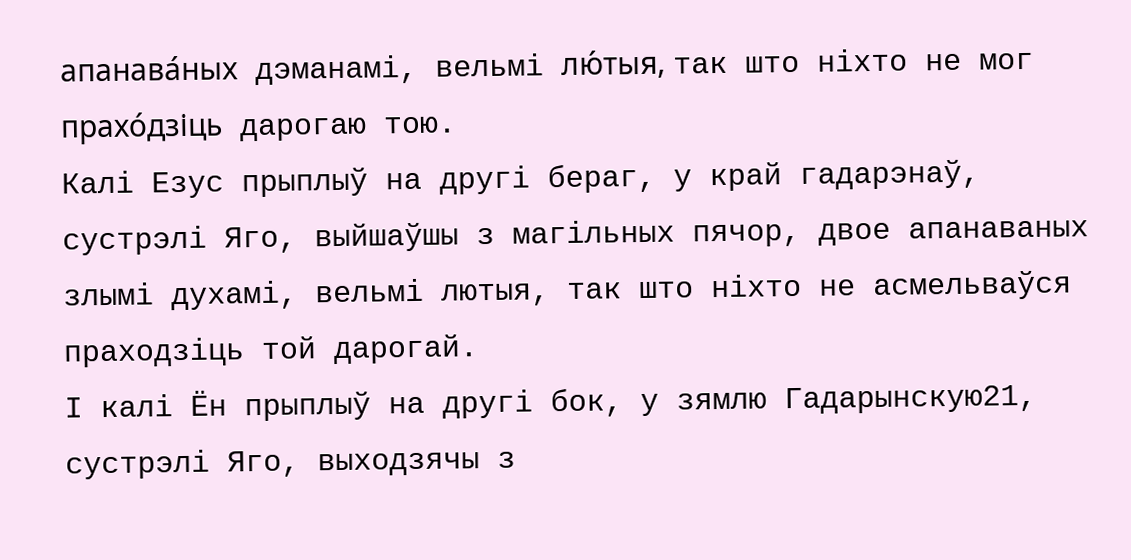апанава́ных дэманамі, вельмі лю́тыя, так што ніхто не мог прахо́дзіць дарогаю тою.
Калі Езус прыплыў на другі бераг, у край гадарэнаў, сустрэлі Яго, выйшаўшы з магільных пячор, двое апанаваных злымі духамі, вельмі лютыя, так што ніхто не асмельваўся праходзіць той дарогай.
І калі Ён прыплыў на другі бок, у зямлю Гадарынскую21, сустрэлі Яго, выходзячы з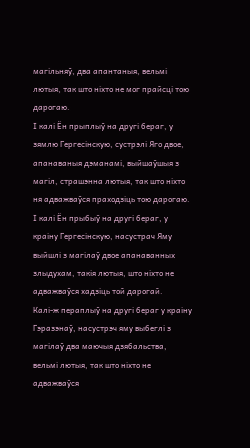магільняў, два апантаныя, вельмі лютыя, так што ніхто не мог прайсці тою дарогаю.
І калі Ён прыплыў на другі бераг, у зямлю Гергесінскую, сустрэлі Яго двое, апанаваныя дэманамі, выйшаўшыя з магіл, страшэнна лютыя, так што ніхто ня адважваўся праходзіць тою дарогаю.
І калі Ён прыбыў на другі бераг, у краіну Гергесінскую, насустрач Яму выйшлі з магілаў двое апанаванных злыдухам, такія лютыя, што ніхто не адважваўся хадзіць той дарогай.
Калі-ж пераплыў на другі бераг у краіну Гэразэнаў, насустрэч яму выбеглі з магілаў два маючыя дзябальства, вельмі лютыя, так што ніхто не адважваўся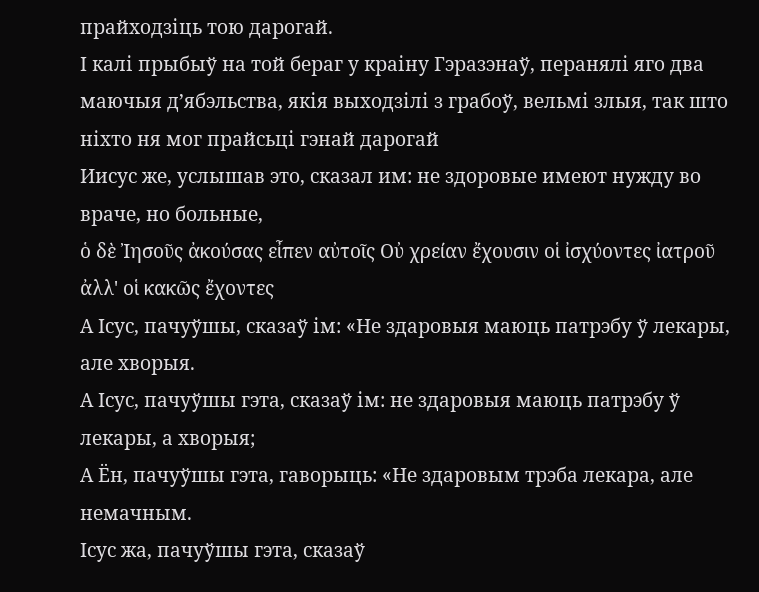прайходзіць тою дарогай.
І калі прыбыў на той бераг у краіну Гэразэнаў, перанялі яго два маючыя д’ябэльства, якія выходзілі з грабоў, вельмі злыя, так што ніхто ня мог прайсьці гэнай дарогай
Иисус же, услышав это, сказал им: не здоровые имеют нужду во враче, но больные,
ὁ δὲ Ἰησοῦς ἀκούσας εἶπεν αὐτοῖς Οὐ χρείαν ἔχουσιν οἱ ἰσχύοντες ἰατροῦ ἀλλ' οἱ κακῶς ἔχοντες
А Ісус, пачуўшы, сказаў ім: «Не здаровыя маюць патрэбу ў лекары, але хворыя.
А Ісус, пачуўшы гэта, сказаў ім: не здаровыя маюць патрэбу ў лекары, а хворыя;
А Ён, пачуўшы гэта, гаворыць: «Не здаровым трэба лекара, але немачным.
Ісус жа, пачуўшы гэта, сказаў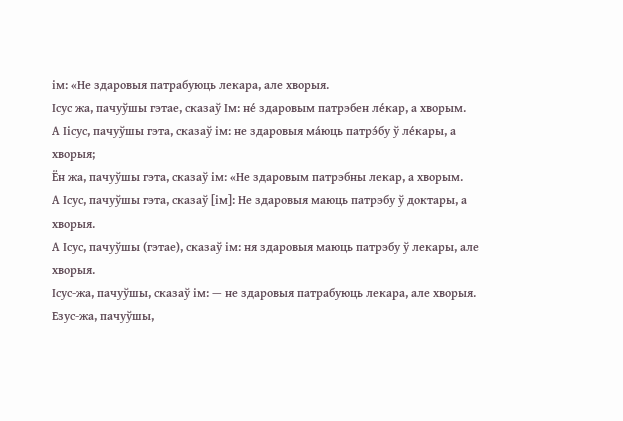ім: «Не здаровыя патрабуюць лекара, але хворыя.
Ісус жа, пачуўшы гэтае, сказаў Ім: не́ здаровым патрэбен ле́кар, а хворым.
А Іісус, пачуўшы гэта, сказаў ім: не здаровыя ма́юць патрэ́бу ў ле́кары, а хворыя;
Ён жа, пачуўшы гэта, сказаў ім: «Не здаровым патрэбны лекар, а хворым.
А Ісус, пачуўшы гэта, сказаў [ім]: Не здаровыя маюць патрэбу ў доктары, а хворыя.
А Ісус, пачуўшы (гэтае), сказаў ім: ня здаровыя маюць патрэбу ў лекары, але хворыя.
Ісус-жа, пачуўшы, сказаў ім: — не здаровыя патрабуюць лекара, але хворыя.
Езус-жа, пачуўшы,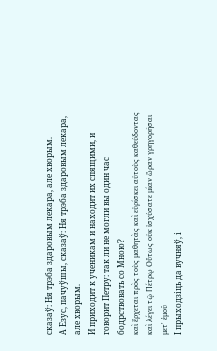сказаў: Ня трэба здаровым лекара, але хворым.
А Езус, пачуўшы, сказаў: Ня трэба здаровым лекара, але хворым.
И приходит к ученикам и находит их спящими, и говорит Петру: так ли не могли вы один час бодрствовать со Мною?
καὶ ἔρχεται πρὸς τοὺς μαθητὰς καὶ εὑρίσκει αὐτοὺς καθεύδοντας καὶ λέγει τῷ Πέτρῳ Οὕτως οὐκ ἰσχύσατε μίαν ὥραν γρηγορῆσαι μετ' ἐμοῦ
І прыходзіць да вучняў, і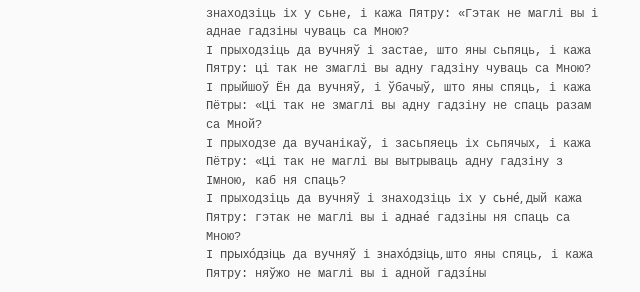знаходзіць іх у сьне, і кажа Пятру: «Гэтак не маглі вы і аднае гадзіны чуваць са Мною?
І прыходзіць да вучняў і застае, што яны сьпяць, і кажа Пятру: ці так не змаглі вы адну гадзіну чуваць са Мною?
І прыйшоў Ён да вучняў, і ўбачыў, што яны спяць, і кажа Пётры: «Ці так не змаглі вы адну гадзіну не спаць разам са Мной?
І прыходзе да вучанікаў, і засьпяець іх сьпячых, і кажа Пётру: «Ці так не маглі вы вытрываць адну гадзіну з Імною, каб ня спаць?
І прыходзіць да вучняў і знаходзіць іх у сьне́, дый кажа Пятру: гэтак не маглі вы і аднае́ гадзіны ня спаць са Мною?
І прыхо́дзіць да вучняў і знахо́дзіць, што яны спяць, і кажа Пятру: няўжо не маглі вы і адной гадзíны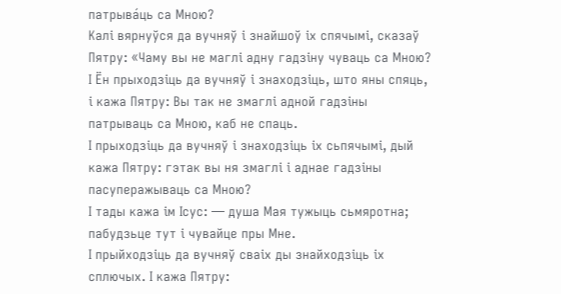патрыва́ць са Мною?
Калі вярнуўся да вучняў і знайшоў іх спячымі, сказаў Пятру: «Чаму вы не маглі адну гадзіну чуваць са Мною?
І Ён прыходзіць да вучняў і знаходзіць, што яны спяць, і кажа Пятру: Вы так не змаглі адной гадзіны патрываць са Мною, каб не спаць.
І прыходзіць да вучняў і знаходзіць іх сьпячымі, дый кажа Пятру: гэтак вы ня змаглі і аднае гадзіны пасуперажываць са Мною?
І тады кажа ім Ісус: — душа Мая тужыць сьмяротна; пабудзьце тут і чувайце пры Мне.
І прыйходзіць да вучняў сваіх ды знайходзіць іх сплючых. І кажа Пятру: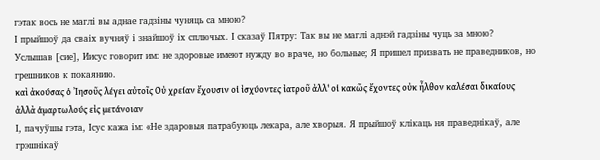гэтак вось не маглі вы аднае гадзіны чуняць са мною?
І прыйшоў да сваіх вучняў і знайшоў іх сплючых. І сказаў Пятру: Так вы не маглі аднэй гадзіны чуць за мною?
Услышав [сие], Иисус говорит им: не здоровые имеют нужду во враче, но больные; Я пришел призвать не праведников, но грешников к покаянию.
καὶ ἀκούσας ὁ Ἰησοῦς λέγει αὐτοῖς Οὐ χρείαν ἔχουσιν οἱ ἰσχύοντες ἰατροῦ ἀλλ' οἱ κακῶς ἔχοντες οὐκ ἦλθον καλέσαι δικαίους ἀλλὰ ἁμαρτωλούς εἰς μετάνοιαν
І, пачуўшы гэта, Ісус кажа ім: «Не здаровыя патрабуюць лекара, але хворыя. Я прыйшоў клікаць ня праведнікаў, але грэшнікаў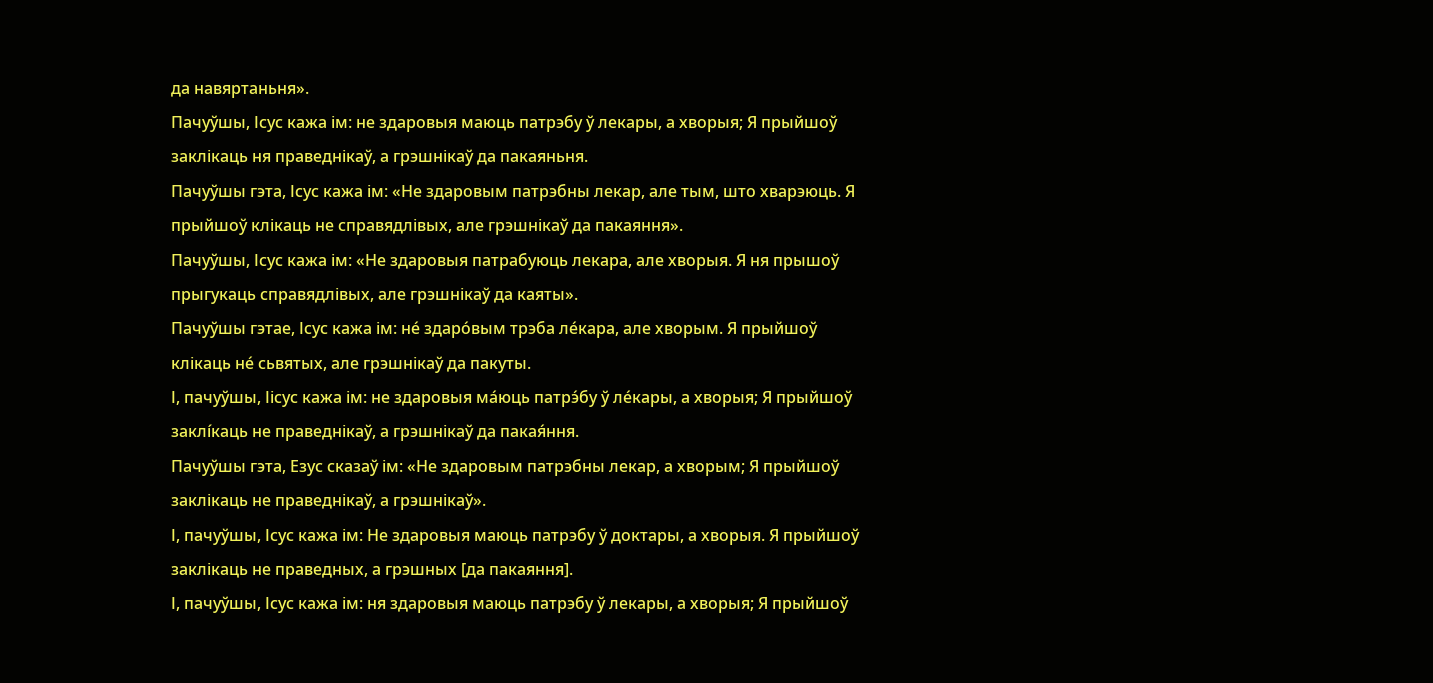да навяртаньня».
Пачуўшы, Ісус кажа ім: не здаровыя маюць патрэбу ў лекары, а хворыя; Я прыйшоў заклікаць ня праведнікаў, а грэшнікаў да пакаяньня.
Пачуўшы гэта, Ісус кажа ім: «Не здаровым патрэбны лекар, але тым, што хварэюць. Я прыйшоў клікаць не справядлівых, але грэшнікаў да пакаяння».
Пачуўшы, Ісус кажа ім: «Не здаровыя патрабуюць лекара, але хворыя. Я ня прышоў прыгукаць справядлівых, але грэшнікаў да каяты».
Пачуўшы гэтае, Ісус кажа ім: не́ здаро́вым трэба ле́кара, але хворым. Я прыйшоў клікаць не́ сьвятых, але грэшнікаў да пакуты.
І, пачуўшы, Іісус кажа ім: не здаровыя ма́юць патрэ́бу ў ле́кары, а хворыя; Я прыйшоў заклíкаць не праведнікаў, а грэшнікаў да пакая́ння.
Пачуўшы гэта, Езус сказаў ім: «Не здаровым патрэбны лекар, а хворым; Я прыйшоў заклікаць не праведнікаў, а грэшнікаў».
І, пачуўшы, Ісус кажа ім: Не здаровыя маюць патрэбу ў доктары, а хворыя. Я прыйшоў заклікаць не праведных, а грэшных [да пакаяння].
І, пачуўшы, Ісус кажа ім: ня здаровыя маюць патрэбу ў лекары, а хворыя; Я прыйшоў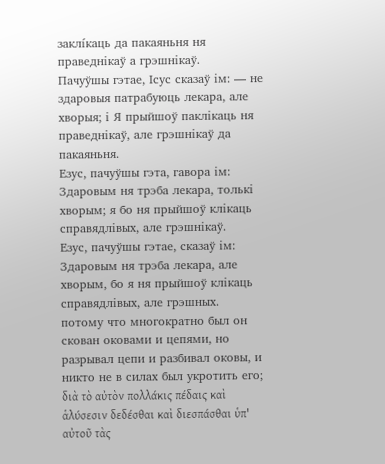заклíкаць да пакаяньня ня праведнікаў а грэшнікаў.
Пачуўшы гэтае, Ісус сказаў ім: — не здаровыя патрабуюць лекара, але хворыя; і Я прыйшоў паклікаць ня праведнікаў, але грэшнікаў да пакаяньня.
Езус, пачуўшы гэта, гавора ім: Здаровым ня трэба лекара, толькі хворым; я бо ня прыйшоў клікаць справядлівых, але грэшнікаў.
Езус, пачуўшы гэтае, сказаў ім: Здаровым ня трэба лекара, але хворым, бо я ня прыйшоў клікаць справядлівых, але грэшных.
потому что многократно был он скован оковами и цепями, но разрывал цепи и разбивал оковы, и никто не в силах был укротить его;
διὰ τὸ αὐτὸν πολλάκις πέδαις καὶ ἁλύσεσιν δεδέσθαι καὶ διεσπάσθαι ὑπ' αὐτοῦ τὰς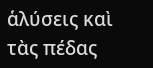ἁλύσεις καὶ τὰς πέδας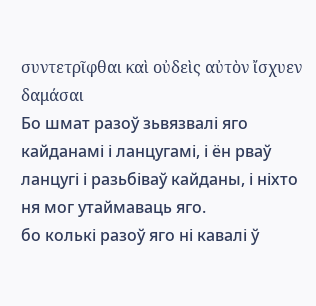συντετρῖφθαι καὶ οὐδεὶς αὐτὸν ἴσχυεν δαμάσαι
Бо шмат разоў зьвязвалі яго кайданамі і ланцугамі, і ён рваў ланцугі і разьбіваў кайданы, і ніхто ня мог утаймаваць яго.
бо колькі разоў яго ні кавалі ў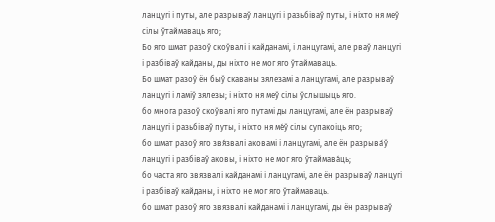ланцугі і путы, але разрываў ланцугі і разьбіваў путы, і ніхто ня меў сілы ўтаймаваць яго;
Бо яго шмат разоў скоўвалі і кайданамі, і ланцугамі, але рваў ланцугі і разбіваў кайданы, ды ніхто не мог яго ўтаймаваць.
Бо шмат разоў ён быў скаваны зялезамі а ланцугамі, але разрываў ланцугі і ламіў зялезы; і ніхто ня меў сілы ўслышыць яго.
бо многа разоў скоўвалі яго путамі ды ланцугамі, але ён разрываў ланцугі і разьбіваў путы, і ніхто ня ме́ў сілы супакоіць яго;
бо шмат разоў яго звя́звалі аковамі і ланцугамі, але ён разрыва́ў ланцугі і разбіваў аковы, і ніхто не мог яго ўтаймава́ць;
бо часта яго звязвалі кайданамі і ланцугамі, але ён разрываў ланцугі і разбіваў кайданы, і ніхто не мог яго ўтаймаваць.
бо шмат разоў яго звязвалі кайданамі і ланцугамі, ды ён разрываў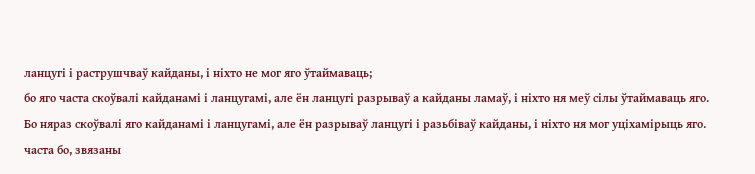ланцугі і раструшчваў кайданы, і ніхто не мог яго ўтаймаваць;
бо яго часта скоўвалі кайданамі і ланцугамі, але ён ланцугі разрываў а кайданы ламаў, і ніхто ня меў сілы ўтаймаваць яго.
Бо няраз скоўвалі яго кайданамі і ланцугамі, але ён разрываў ланцугі і разьбіваў кайданы, і ніхто ня мог уціхамірыць яго.
часта бо, звязаны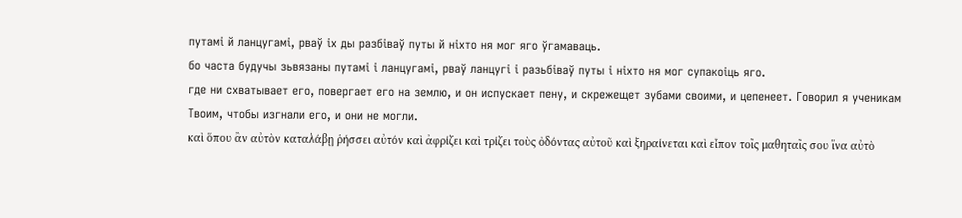путамі й ланцугамі, рваў іх ды разбіваў путы й ніхто ня мог яго ўгамаваць.
бо часта будучы зьвязаны путамі і ланцугамі, рваў ланцугі і разьбіваў путы і ніхто ня мог супакоіць яго.
где ни схватывает его, повергает его на землю, и он испускает пену, и скрежещет зубами своими, и цепенеет. Говорил я ученикам Твоим, чтобы изгнали его, и они не могли.
καὶ ὅπου ἂν αὐτὸν καταλάβῃ ῥήσσει αὐτόν καὶ ἀφρίζει καὶ τρίζει τοὺς ὀδόντας αὐτοῦ καὶ ξηραίνεται καὶ εἶπον τοῖς μαθηταῖς σου ἵνα αὐτὸ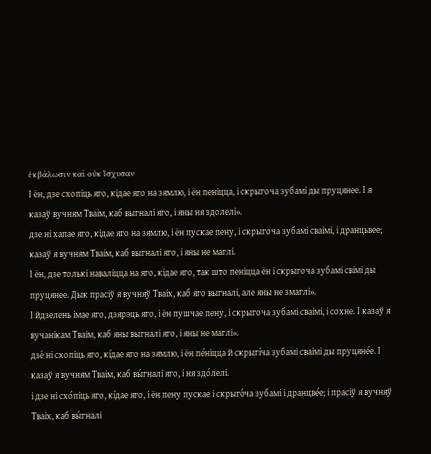ἐκβάλωσιν καὶ οὐκ ἴσχυσαν
І ён, дзе схопіць яго, кідае яго на зямлю, і ён пеніцца, і скрыгоча зубамі ды пруцянее. І я казаў вучням Тваім, каб выгналі яго, і яны ня здолелі».
дзе ні хапае яго, кідае яго на зямлю, і ён пускае пену, і скрыгоча зубамі сваімі, і дранцьвее; казаў я вучням Тваім, каб выгналі яго, і яны не маглі.
І ён, дзе толькі наваліцца на яго, кідае яго, так што пеніцца ён і скрыгоча зубамі свімі ды пруцянее. Дык прасіў я вучняў Тваіх, каб яго выгналі, але яны не змаглі».
І йдзелень імае яго, дзярэць яго, і ён пушчае пену, і скрыгоча зубамі сваімі, і сохне. І казаў я вучанікам Тваім, каб яны выгналі яго, і яны не маглі».
дзе́ ні схопіць яго, кíдае яго на зямлю, і ён пе́ніцца й скрыгíча зубамі сваімі ды пруцяне́е. І казаў я вучням Тваім, каб вы́гналі яго, і ня здо́лелі.
і дзе ні схо́піць яго, кíдае яго, і ён пену пускае і скрыго́ча зубамі і дранцве́е; і прасіў я вучняў Тваіх, каб вы́гналі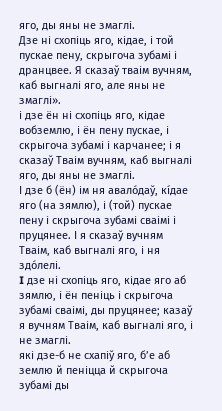яго, ды яны не змаглі.
Дзе ні схопіць яго, кідае, і той пускае пену, скрыгоча зубамі і дранцвее. Я сказаў тваім вучням, каб выгналі яго, але яны не змаглі».
і дзе ён ні схопіць яго, кідае вобземлю, і ён пену пускае, і скрыгоча зубамі і карчанее; і я сказаў Тваім вучням, каб выгналі яго, ды яны не змаглі.
І дзе б (ён) ім ня авало́даў, кíдае яго (на зямлю), і (той) пускае пену і скрыгоча зубамі сваімі і пруцянее. І я сказаў вучням Тваім, каб выгналі яго, і ня здо́лелі.
I дзе ні схопіць яго, кідае яго аб зямлю, і ён пеніць і скрыгоча зубамі сваімі, ды пруцянее; казаў я вучням Тваім, каб выгналі яго, і не змаглі.
які дзе-б не схапіў яго, б’е аб землю й пеніцца й скрыгоча зубамі ды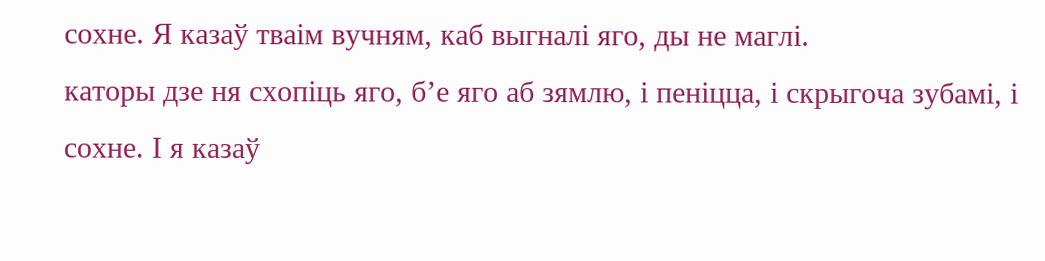сохне. Я казаў тваім вучням, каб выгналі яго, ды не маглі.
каторы дзе ня схопіць яго, б’е яго аб зямлю, і пеніцца, і скрыгоча зубамі, і сохне. І я казаў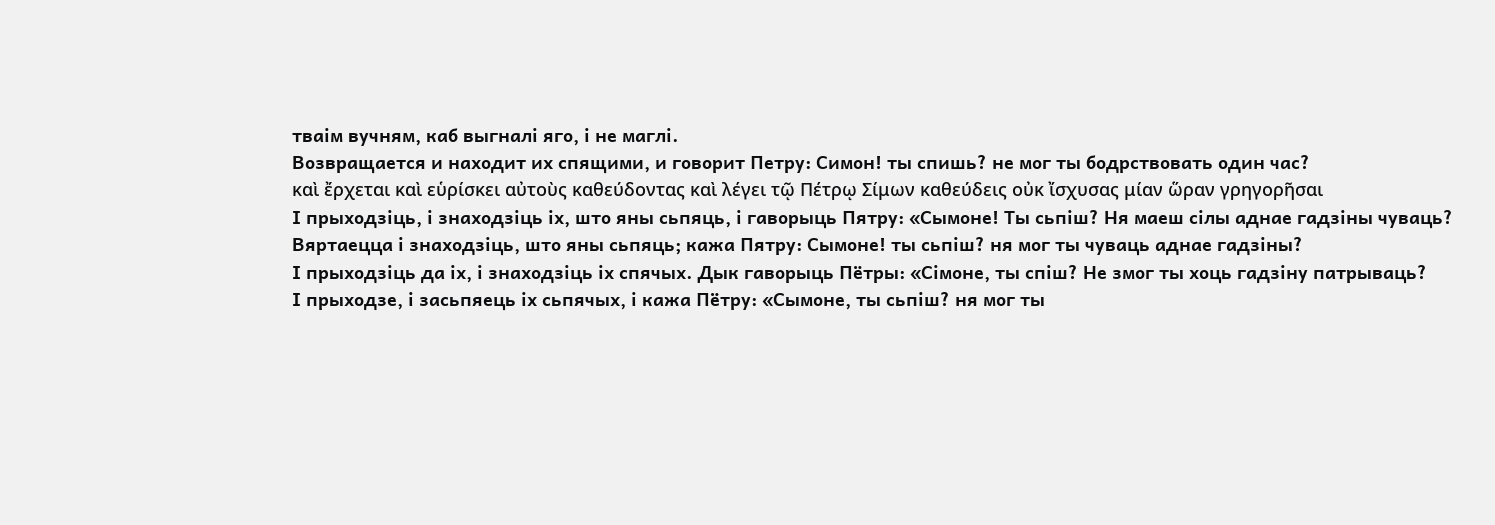тваім вучням, каб выгналі яго, і не маглі.
Возвращается и находит их спящими, и говорит Петру: Симон! ты спишь? не мог ты бодрствовать один час?
καὶ ἔρχεται καὶ εὑρίσκει αὐτοὺς καθεύδοντας καὶ λέγει τῷ Πέτρῳ Σίμων καθεύδεις οὐκ ἴσχυσας μίαν ὥραν γρηγορῆσαι
І прыходзіць, і знаходзіць іх, што яны сьпяць, і гаворыць Пятру: «Сымоне! Ты сьпіш? Ня маеш сілы аднае гадзіны чуваць?
Вяртаецца і знаходзіць, што яны сьпяць; кажа Пятру: Сымоне! ты сьпіш? ня мог ты чуваць аднае гадзіны?
І прыходзіць да іх, і знаходзіць іх спячых. Дык гаворыць Пётры: «Сімоне, ты спіш? Не змог ты хоць гадзіну патрываць?
І прыходзе, і засьпяець іх сьпячых, і кажа Пётру: «Сымоне, ты сьпіш? ня мог ты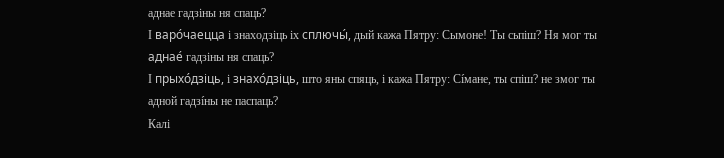аднае гадзіны ня спаць?
І варо́чаецца і знаходзіць іх сплючы́, дый кажа Пятру: Сымоне! Ты сьпіш? Ня мог ты аднае́ гадзіны ня спаць?
І прыхо́дзіць, і знахо́дзіць, што яны спяць, і кажа Пятру: Сíмане, ты спіш? не змог ты адной гадзíны не паспаць?
Калі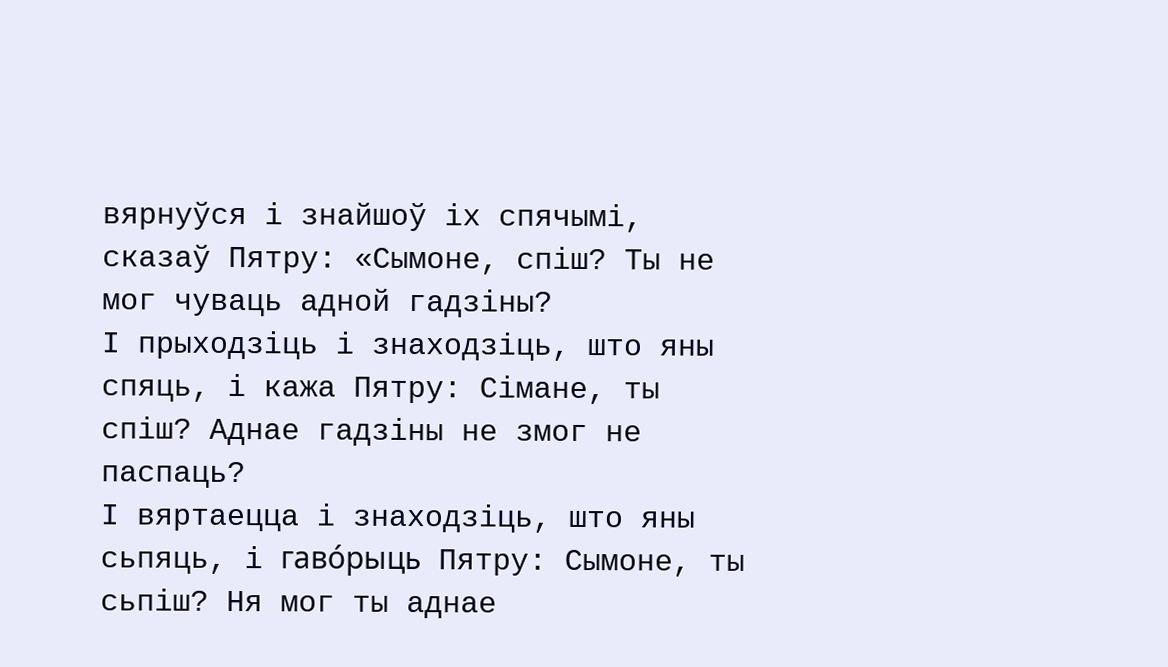вярнуўся і знайшоў іх спячымі, сказаў Пятру: «Сымоне, спіш? Ты не мог чуваць адной гадзіны?
І прыходзіць і знаходзіць, што яны спяць, і кажа Пятру: Сімане, ты спіш? Аднае гадзіны не змог не паспаць?
І вяртаецца і знаходзіць, што яны сьпяць, і гаво́рыць Пятру: Сымоне, ты сьпіш? Ня мог ты аднае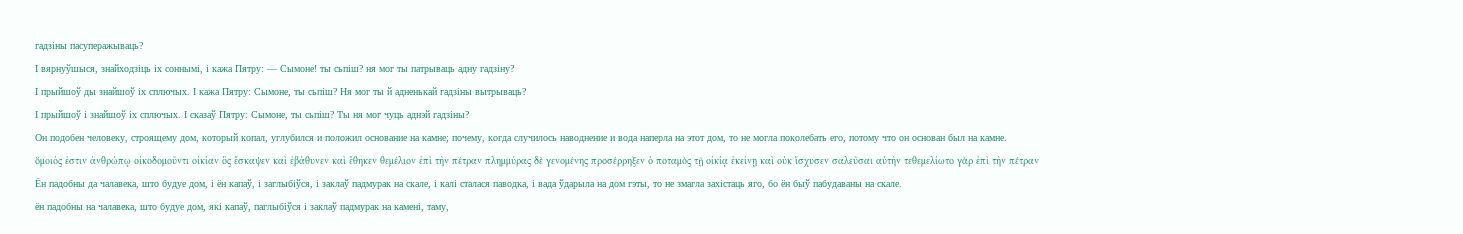гадзіны пасуперажываць?
І вярнуўшыся, знайходзіць іх соннымі, і кажа Пятру: — Сымоне! ты сьпіш? ня мог ты патрываць адну гадзіну?
І прыйшоў ды знайшоў іх сплючых. І кажа Пятру: Сымоне, ты сьпіш? Ня мог ты й адненькай гадзіны вытрываць?
І прыйшоў і знайшоў іх сплючых. І сказаў Пятру: Сымоне, ты сьпіш? Ты ня мог чуць аднэй гадзіны?
Он подобен человеку, строящему дом, который копал, углубился и положил основание на камне; почему, когда случилось наводнение и вода наперла на этот дом, то не могла поколебать его, потому что он основан был на камне.
ὅμοιός ἐστιν ἀνθρώπῳ οἰκοδομοῦντι οἰκίαν ὃς ἔσκαψεν καὶ ἐβάθυνεν καὶ ἔθηκεν θεμέλιον ἐπὶ τὴν πέτραν πλημμύρας δὲ γενομένης προσέρρηξεν ὁ ποταμὸς τῇ οἰκίᾳ ἐκείνῃ καὶ οὐκ ἴσχυσεν σαλεῦσαι αὐτὴν τεθεμελίωτο γὰρ ἐπὶ τὴν πέτραν
Ён падобны да чалавека, што будуе дом, і ён капаў, і заглыбіўся, і заклаў падмурак на скале, і калі сталася паводка, і вада ўдарыла на дом гэты, то не змагла захістаць яго, бо ён быў пабудаваны на скале.
ён падобны на чалавека, што будуе дом, які капаў, паглыбіўся і заклаў падмурак на камені, таму,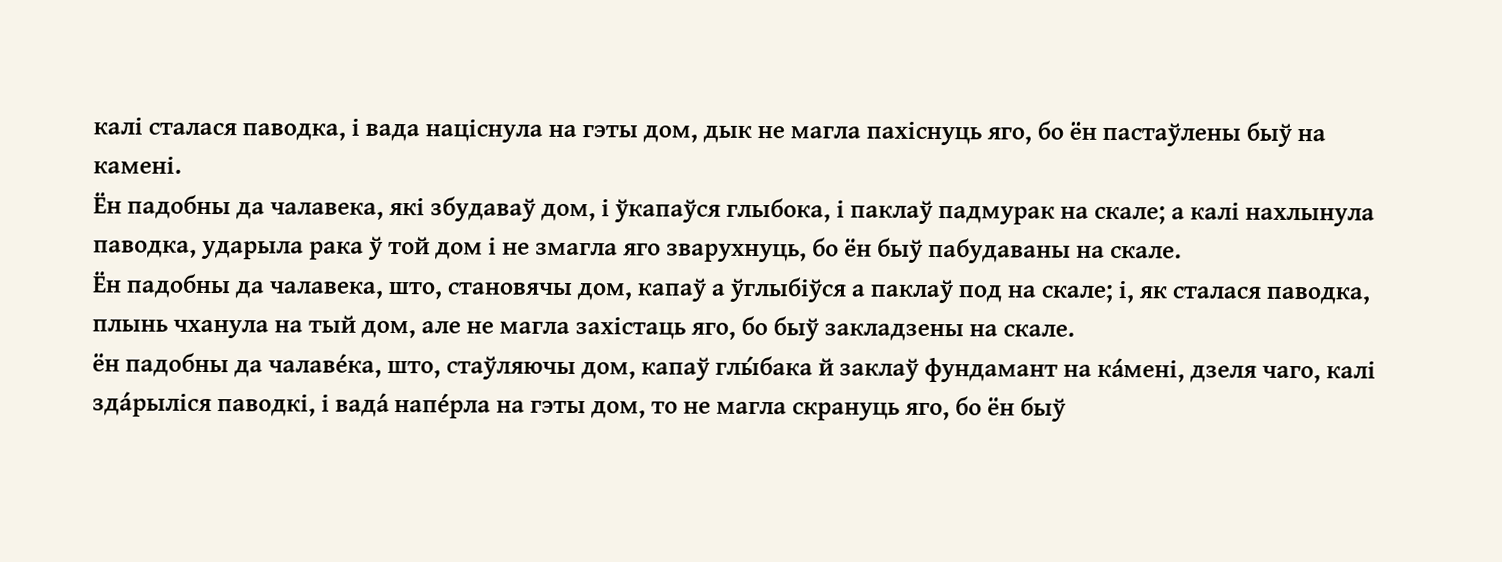калі сталася паводка, і вада націснула на гэты дом, дык не магла пахіснуць яго, бо ён пастаўлены быў на камені.
Ён падобны да чалавека, які збудаваў дом, і ўкапаўся глыбока, і паклаў падмурак на скале; а калі нахлынула паводка, ударыла рака ў той дом і не змагла яго зварухнуць, бо ён быў пабудаваны на скале.
Ён падобны да чалавека, што, становячы дом, капаў а ўглыбіўся а паклаў под на скале; і, як сталася паводка, плынь чханула на тый дом, але не магла захістаць яго, бо быў закладзены на скале.
ён падобны да чалаве́ка, што, стаўляючы дом, капаў глы́бака й заклаў фундамант на ка́мені, дзеля чаго, калі зда́рыліся паводкі, і вада́ напе́рла на гэты дом, то не магла скрануць яго, бо ён быў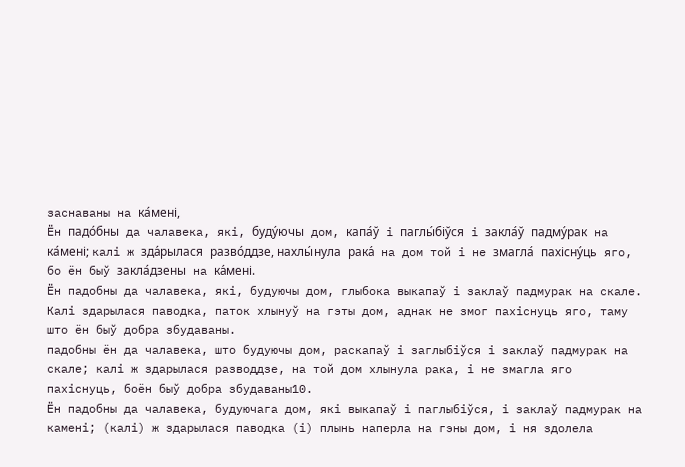заснаваны на ка́мені,
Ён падо́бны да чалавека, які, буду́ючы дом, капа́ў і паглы́біўся і закла́ў падму́рак на ка́мені; калі ж зда́рылася разво́ддзе, нахлы́нула рака́ на дом той і не змагла́ пахісну́ць яго, бо ён быў закла́дзены на ка́мені.
Ён падобны да чалавека, які, будуючы дом, глыбока выкапаў і заклаў падмурак на скале. Калі здарылася паводка, паток хлынуў на гэты дом, аднак не змог пахіснуць яго, таму што ён быў добра збудаваны.
падобны ён да чалавека, што будуючы дом, раскапаў і заглыбіўся і заклаў падмурак на скале; калі ж здарылася разводдзе, на той дом хлынула рака, і не змагла яго пахіснуць, боён быў добра збудаваны10.
Ён падобны да чалавека, будуючага дом, які выкапаў і паглыбіўся, і заклаў падмурак на камені; (калі) ж здарылася паводка (і) плынь наперла на гэны дом, і ня здолела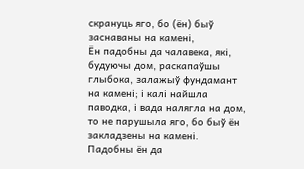скрануць яго, бо (ён) быў заснаваны на камені,
Ён падобны да чалавека, які, будуючы дом, раскапаўшы глыбока, залажыў фундамант на камені; і калі найшла паводка, і вада налягла на дом, то не парушыла яго, бо быў ён закладзены на камені.
Падобны ён да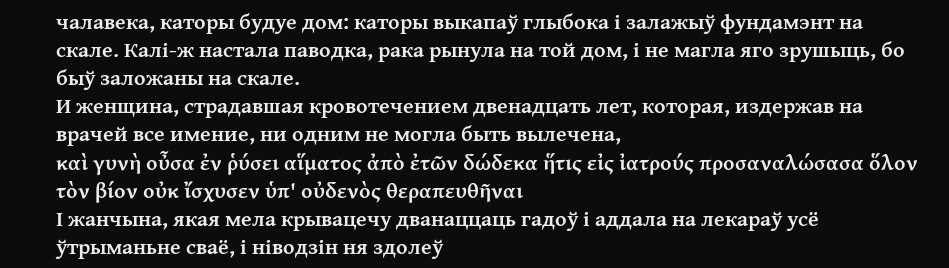чалавека, каторы будуе дом: каторы выкапаў глыбока і залажыў фундамэнт на скале. Калі-ж настала паводка, рака рынула на той дом, і не магла яго зрушыць, бо быў заложаны на скале.
И женщина, страдавшая кровотечением двенадцать лет, которая, издержав на врачей все имение, ни одним не могла быть вылечена,
καὶ γυνὴ οὖσα ἐν ῥύσει αἵματος ἀπὸ ἐτῶν δώδεκα ἥτις εἰς ἰατρούς προσαναλώσασα ὅλον τὸν βίον οὐκ ἴσχυσεν ὑπ' οὐδενὸς θεραπευθῆναι
І жанчына, якая мела крывацечу дванаццаць гадоў і аддала на лекараў усё ўтрыманьне сваё, і ніводзін ня здолеў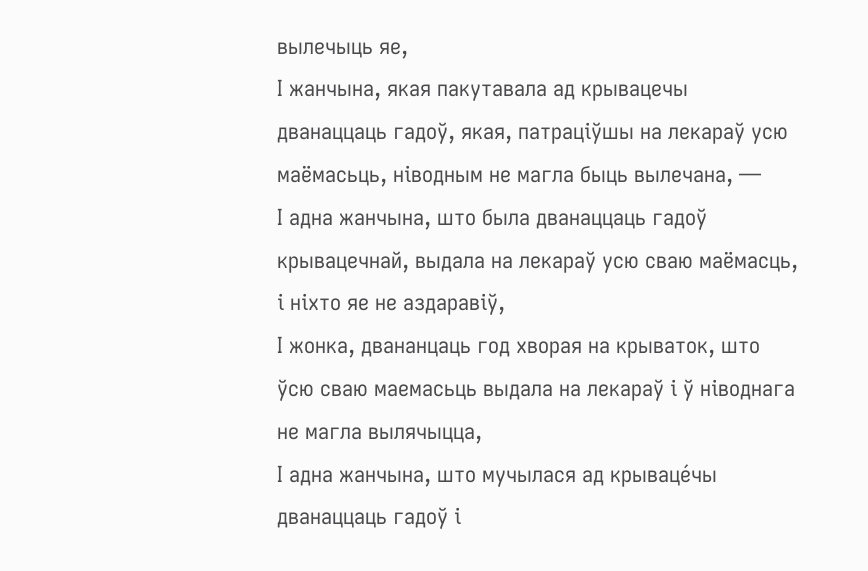вылечыць яе,
І жанчына, якая пакутавала ад крывацечы дванаццаць гадоў, якая, патраціўшы на лекараў усю маёмасьць, ніводным не магла быць вылечана, —
І адна жанчына, што была дванаццаць гадоў крывацечнай, выдала на лекараў усю сваю маёмасць, і ніхто яе не аздаравіў,
І жонка, двананцаць год хворая на крываток, што ўсю сваю маемасьць выдала на лекараў і ў ніводнага не магла вылячыцца,
І адна жанчына, што мучылася ад крываце́чы дванаццаць гадоў і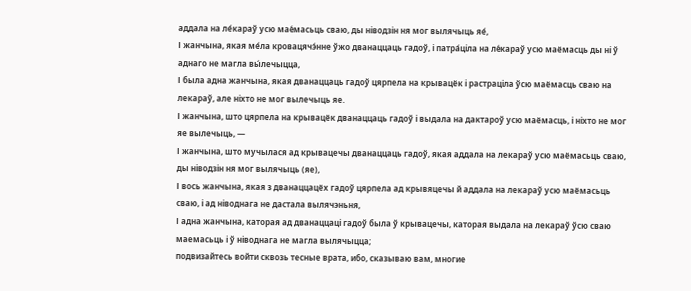аддала на ле́караў усю мае́масьць сваю, ды ніводзін ня мог вылячыць яе́,
І жанчына, якая ме́ла кровацячэ́нне ўжо дванаццаць гадоў, і патра́ціла на ле́караў усю маёмасць ды ні ў аднаго не магла вы́лечыцца,
І была адна жанчына, якая дванаццаць гадоў цярпела на крывацёк і растраціла ўсю маёмасць сваю на лекараў, але ніхто не мог вылечыць яе.
І жанчына, што цярпела на крывацёк дванаццаць гадоў і выдала на дактароў усю маёмасць, і ніхто не мог яе вылечыць, —
І жанчына, што мучылася ад крывацечы дванаццаць гадоў, якая аддала на лекараў усю маёмасьць сваю, ды ніводзін ня мог вылячыць (яе),
І вось жанчына, якая з дванаццацёх гадоў цярпела ад крывяцечы й аддала на лекараў усю маёмасьць сваю, і ад ніводнага не дастала вылячэньня,
І адна жанчына, каторая ад дванаццаці гадоў была ў крывацечы, каторая выдала на лекараў ўсю сваю маемасьць і ў ніводнага не магла вылячыцца;
подвизайтесь войти сквозь тесные врата, ибо, сказываю вам, многие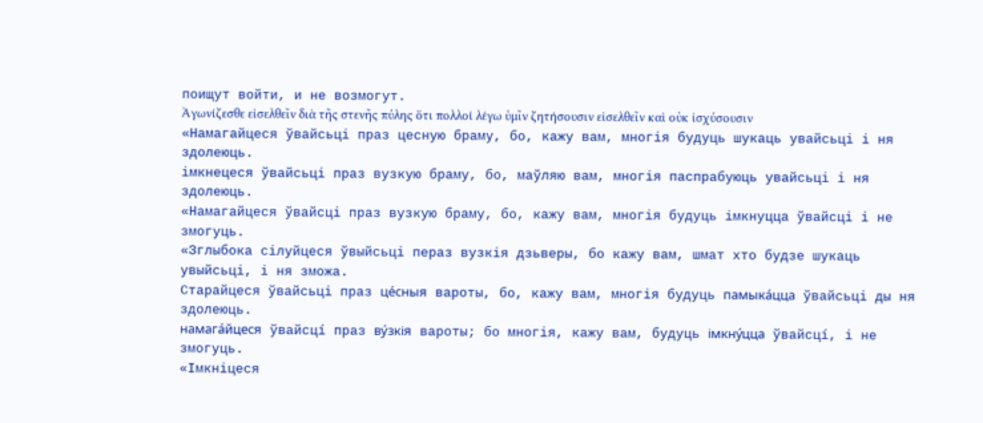поищут войти, и не возмогут.
Ἀγωνίζεσθε εἰσελθεῖν διὰ τῆς στενῆς πύλης ὅτι πολλοί λέγω ὑμῖν ζητήσουσιν εἰσελθεῖν καὶ οὐκ ἰσχύσουσιν
«Намагайцеся ўвайсьці праз цесную браму, бо, кажу вам, многія будуць шукаць увайсьці і ня здолеюць.
імкнецеся ўвайсьці праз вузкую браму, бо, маўляю вам, многія паспрабуюць увайсьці і ня здолеюць.
«Намагайцеся ўвайсці праз вузкую браму, бо, кажу вам, многія будуць імкнуцца ўвайсці і не змогуць.
«Зглыбока сілуйцеся ўвыйсьці пераз вузкія дзьверы, бо кажу вам, шмат хто будзе шукаць увыйсьці, і ня зможа.
Старайцеся ўвайсьці праз це́сныя вароты, бо, кажу вам, многія будуць памыка́цца ўвайсьці ды ня здолеюць.
намага́йцеся ўвайсцí праз ву́зкія вароты; бо многія, кажу вам, будуць імкну́цца ўвайсцí, і не змогуць.
«Імкніцеся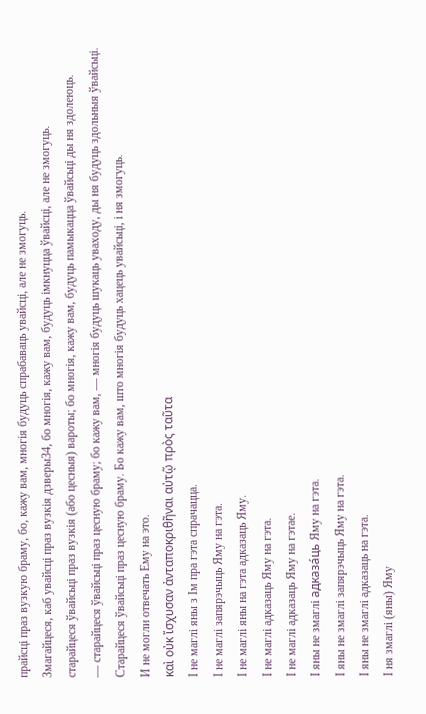прайсці праз вузкую браму, бо, кажу вам, многія будуць спрабаваць увайсці, але не змогуць.
Змагайцеся, каб увайсці праз вузкія дзверы34, бо многія, кажу вам, будуць імкнуцца ўвайсці, але не змогуць.
старайцеся ўвайсьці праз вузкія (або цесныя) вароты; бо многія, кажу вам, будуць памыкацца ўвайсьці ды ня здолеюць.
— старайцеся ўвайсьці праз цесную браму; бо кажу вам, — многія будуць шукаць уваходу, ды ня будуць здольныя ўвайсьці.
Старайцеся ўвайсьці праз цесную браму. Бо кажу вам, што многія будуць хацець увайсьці, і ня змогуць.
И не могли отвечать Ему на это.
καὶ οὐκ ἴσχυσαν ἀνταποκριθῆναι αὐτῷ πρὸς ταῦτα
І не маглі яны з Ім пра гэта спрачацца.
І не маглі запярэчыць Яму на гэта.
І не маглі яны на гэта адказаць Яму.
І не маглі адказаць Яму на гэта.
І не маглі адказаць Яму на гэтае.
І яны не змаглі адказа́ць Яму на гэта.
І яны не змаглі запярэчыць Яму на гэта.
І яны не змаглі адказаць на гэта.
І ня змаглі (яны) Яму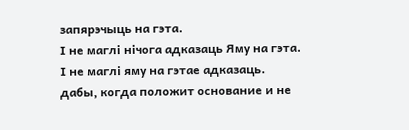запярэчыць на гэта.
І не маглі нічога адказаць Яму на гэта.
І не маглі яму на гэтае адказаць.
дабы, когда положит основание и не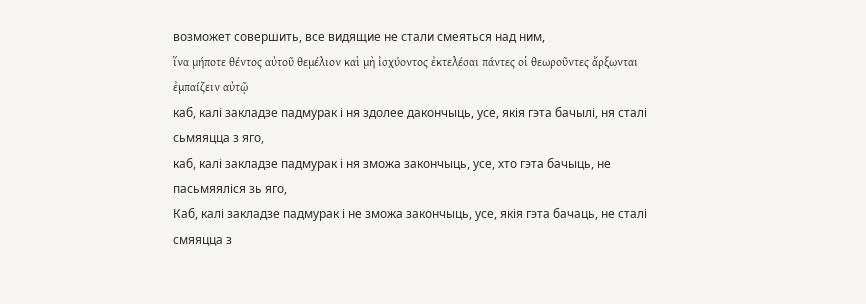возможет совершить, все видящие не стали смеяться над ним,
ἵνα μήποτε θέντος αὐτοῦ θεμέλιον καὶ μὴ ἰσχύοντος ἐκτελέσαι πάντες οἱ θεωροῦντες ἄρξωνται ἐμπαίζειν αὐτῷ
каб, калі закладзе падмурак і ня здолее дакончыць, усе, якія гэта бачылі, ня сталі сьмяяцца з яго,
каб, калі закладзе падмурак і ня зможа закончыць, усе, хто гэта бачыць, не пасьмяяліся зь яго,
Каб, калі закладзе падмурак і не зможа закончыць, усе, якія гэта бачаць, не сталі смяяцца з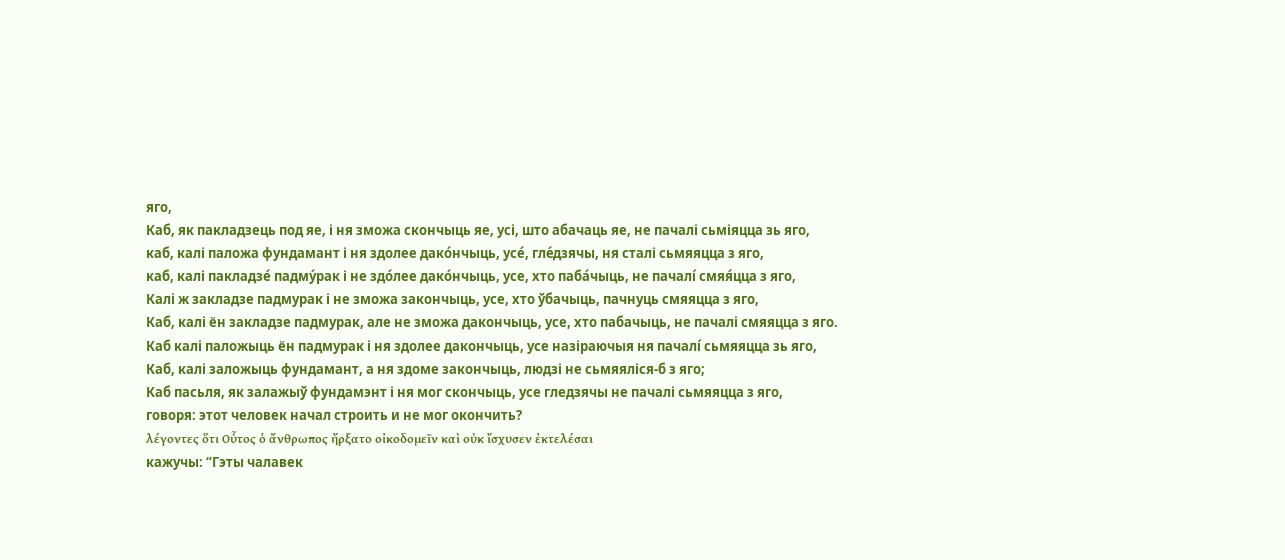яго,
Каб, як пакладзець под яе, і ня зможа скончыць яе, усі, што абачаць яе, не пачалі сьміяцца зь яго,
каб, калі паложа фундамант і ня здолее дако́нчыць, усе́, гле́дзячы, ня сталі сьмяяцца з яго,
каб, калі пакладзе́ падму́рак і не здо́лее дако́нчыць, усе, хто паба́чыць, не пачалí смяя́цца з яго,
Калі ж закладзе падмурак і не зможа закончыць, усе, хто ўбачыць, пачнуць смяяцца з яго,
Каб, калі ён закладзе падмурак, але не зможа дакончыць, усе, хто пабачыць, не пачалі смяяцца з яго.
Каб калі паложыць ён падмурак і ня здолее дакончыць, усе назіраючыя ня пачалí сьмяяцца зь яго,
Каб, калі заложыць фундамант, а ня здоме закончыць, людзі не сьмяяліся-б з яго;
Каб пасьля, як залажыў фундамэнт і ня мог скончыць, усе гледзячы не пачалі сьмяяцца з яго,
говоря: этот человек начал строить и не мог окончить?
λέγοντες ὅτι Οὗτος ὁ ἄνθρωπος ἤρξατο οἰκοδομεῖν καὶ οὐκ ἴσχυσεν ἐκτελέσαι
кажучы: “Гэты чалавек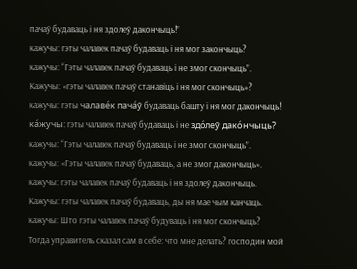пачаў будаваць і ня здолеў дакончыць!”
кажучы: гэты чалавек пачаў будаваць і ня мог закончыць?
кажучы: “Гэты чалавек пачаў будаваць і не змог скончыць”.
Кажучы: «гэты чалавек пачаў станавіць і ня мог скончыць»?
кажучы: гэты чалаве́к пача́ў будаваць башту і ня мог дакончыць!
ка́жучы: гэты чалавек пачаў будаваць і не здо́леў дако́нчыць?
кажучы: “Гэты чалавек пачаў будаваць і не змог скончыць”.
кажучы: «Гэты чалавек пачаў будаваць, а не змог дакончыць».
кажучы: гэты чалавек пачаў будаваць і ня здолеў дакончыць.
Кажучы: гэты чалавек пачаў будаваць, ды ня мае чым канчаць.
кажучы: Што гэты чалавек пачаў будуваць і ня мог скончыць?
Тогда управитель сказал сам в себе: что мне делать? господин мой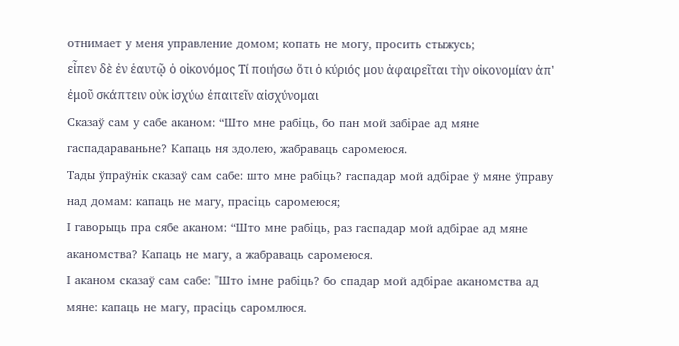отнимает у меня управление домом; копать не могу, просить стыжусь;
εἶπεν δὲ ἐν ἑαυτῷ ὁ οἰκονόμος Τί ποιήσω ὅτι ὁ κύριός μου ἀφαιρεῖται τὴν οἰκονομίαν ἀπ' ἐμοῦ σκάπτειν οὐκ ἰσχύω ἐπαιτεῖν αἰσχύνομαι
Сказаў сам у сабе аканом: “Што мне рабіць, бо пан мой забірае ад мяне гаспадараваньне? Капаць ня здолею, жабраваць саромеюся.
Тады ўпраўнік сказаў сам сабе: што мне рабіць? гаспадар мой адбірае ў мяне ўправу над домам: капаць не магу, прасіць саромеюся;
І гаворыць пра сябе аканом: “Што мне рабіць, раз гаспадар мой адбірае ад мяне аканомства? Капаць не магу, а жабраваць саромеюся.
І аканом сказаў сам сабе: "Што імне рабіць? бо спадар мой адбірае аканомства ад мяне: капаць не магу, прасіць саромлюся.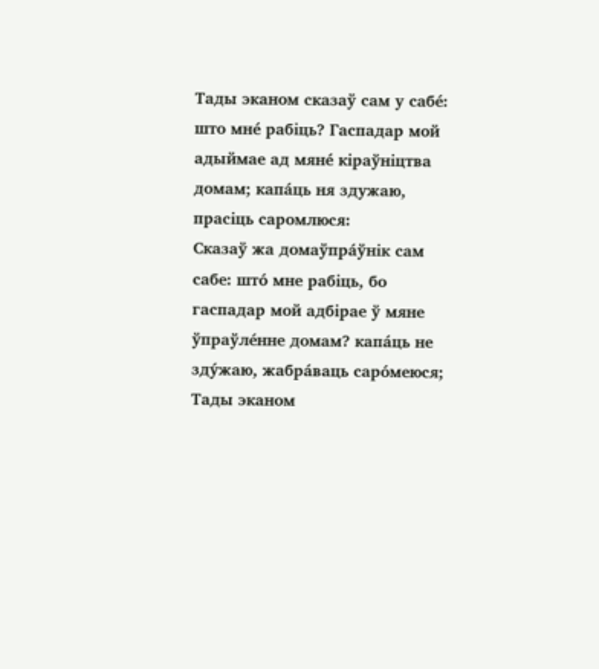Тады эканом сказаў сам у сабе́: што мне́ рабіць? Гаспадар мой адыймае ад мяне́ кіраўніцтва домам; капа́ць ня здужаю, прасіць саромлюся:
Сказаў жа домаўпра́ўнік сам сабе: што́ мне рабіць, бо гаспадар мой адбірае ў мяне ўпраўле́нне домам? капа́ць не зду́жаю, жабра́ваць саро́меюся;
Тады эканом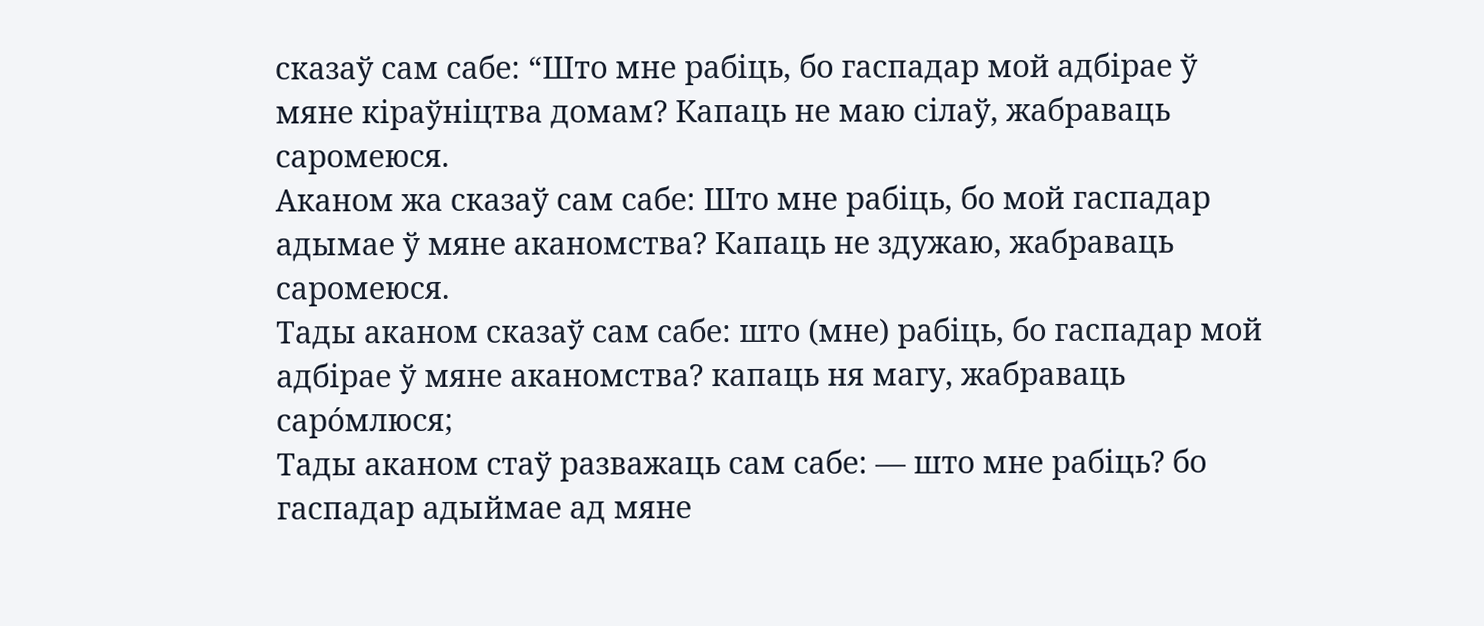сказаў сам сабе: “Што мне рабіць, бо гаспадар мой адбірае ў мяне кіраўніцтва домам? Капаць не маю сілаў, жабраваць саромеюся.
Аканом жа сказаў сам сабе: Што мне рабіць, бо мой гаспадар адымае ў мяне аканомства? Капаць не здужаю, жабраваць саромеюся.
Тады аканом сказаў сам сабе: што (мне) рабіць, бо гаспадар мой адбірае ў мяне аканомства? капаць ня магу, жабраваць саро́млюся;
Тады аканом стаў разважаць сам сабе: — што мне рабіць? бо гаспадар адыймае ад мяне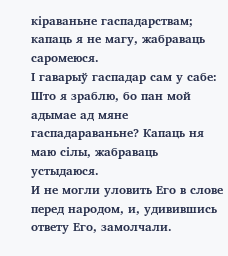кіраваньне гаспадарствам; капаць я не магу, жабраваць саромеюся.
І гаварыў гаспадар сам у сабе: Што я зраблю, бо пан мой адымае ад мяне гаспадараваньне? Капаць ня маю сілы, жабраваць устыдаюся.
И не могли уловить Его в слове перед народом, и, удивившись ответу Его, замолчали.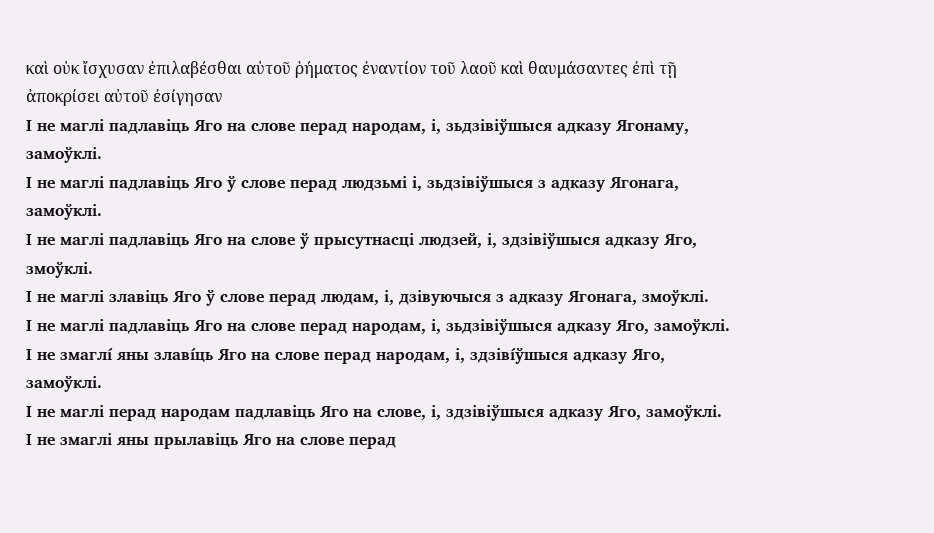καὶ οὐκ ἴσχυσαν ἐπιλαβέσθαι αὐτοῦ ῥήματος ἐναντίον τοῦ λαοῦ καὶ θαυμάσαντες ἐπὶ τῇ ἀποκρίσει αὐτοῦ ἐσίγησαν
І не маглі падлавіць Яго на слове перад народам, і, зьдзівіўшыся адказу Ягонаму, замоўклі.
І не маглі падлавіць Яго ў слове перад людзьмі і, зьдзівіўшыся з адказу Ягонага, замоўклі.
І не маглі падлавіць Яго на слове ў прысутнасці людзей, і, здзівіўшыся адказу Яго, змоўклі.
І не маглі злавіць Яго ў слове перад людам, і, дзівуючыся з адказу Ягонага, змоўклі.
І не маглі падлавіць Яго на слове перад народам, і, зьдзівіўшыся адказу Яго, замоўклі.
І не змаглí яны злавíць Яго на слове перад народам, і, здзівíўшыся адказу Яго, замоўклі.
І не маглі перад народам падлавіць Яго на слове, і, здзівіўшыся адказу Яго, замоўклі.
І не змаглі яны прылавіць Яго на слове перад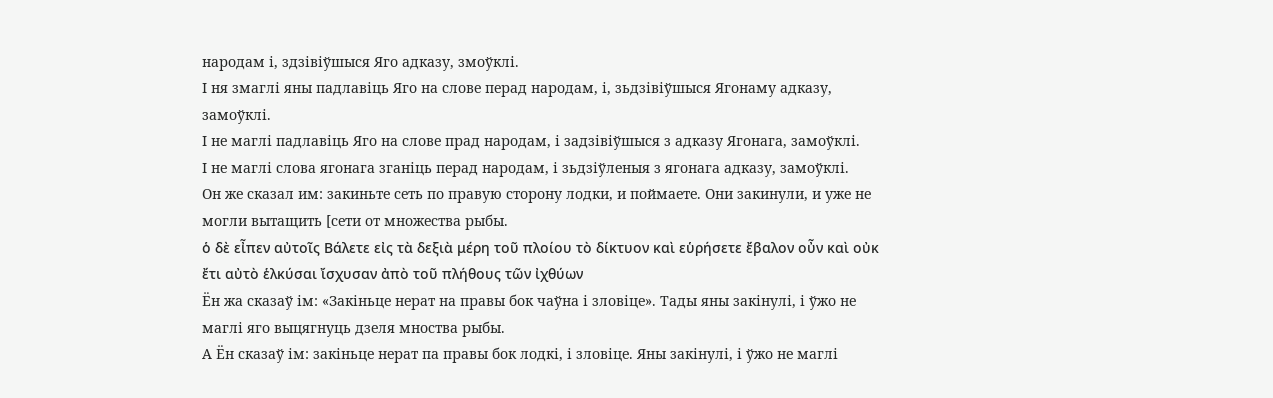народам і, здзівіўшыся Яго адказу, змоўклі.
І ня змаглі яны падлавіць Яго на слове перад народам, і, зьдзівіўшыся Ягонаму адказу, замоўклі.
І не маглі падлавіць Яго на слове прад народам, і задзівіўшыся з адказу Ягонага, замоўклі.
І не маглі слова ягонага зганіць перад народам, і зьдзіўленыя з ягонага адказу, замоўклі.
Он же сказал им: закиньте сеть по правую сторону лодки, и поймаете. Они закинули, и уже не могли вытащить [сети от множества рыбы.
ὁ δὲ εἶπεν αὐτοῖς Βάλετε εἰς τὰ δεξιὰ μέρη τοῦ πλοίου τὸ δίκτυον καὶ εὑρήσετε ἔβαλον οὖν καὶ οὐκ ἔτι αὐτὸ ἑλκύσαι ἴσχυσαν ἀπὸ τοῦ πλήθους τῶν ἰχθύων
Ён жа сказаў ім: «Закіньце нерат на правы бок чаўна і зловіце». Тады яны закінулі, і ўжо не маглі яго выцягнуць дзеля мноства рыбы.
А Ён сказаў ім: закіньце нерат па правы бок лодкі, і зловіце. Яны закінулі, і ўжо не маглі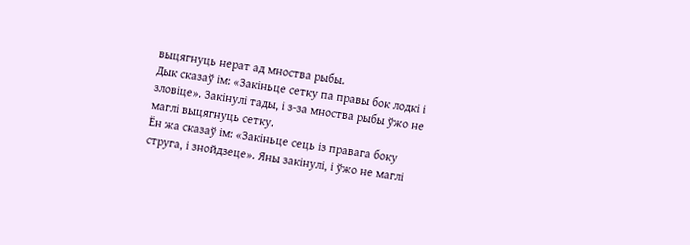выцягнуць нерат ад мноства рыбы.
Дык сказаў ім: «Закіньце сетку па правы бок лодкі і зловіце». Закінулі тады, і з-за мноства рыбы ўжо не маглі выцягнуць сетку.
Ён жа сказаў ім: «Закіньце сець із правага боку струга, і знойдзеце». Яны закінулі, і ўжо не маглі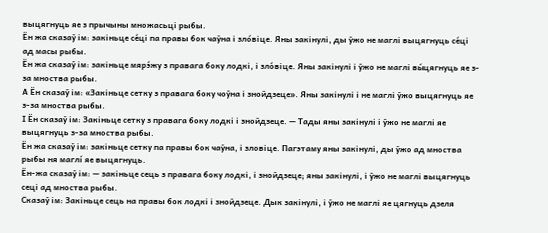выцягнуць яе з прычыны множасьці рыбы.
Ён жа сказаў ім: закіньце се́ці па правы бок чаўна і зло́віце. Яны закінулі, ды ўжо не маглі выцягнуць се́ці ад масы рыбы.
Ён жа сказаў ім: закіньце мярэ́жу з правага боку лодкі, і зло́віце. Яны закінулі і ўжо не маглі вы́цягнуць яе з-за мноства рыбы.
А Ён сказаў ім: «Закіньце сетку з правага боку чоўна і знойдзеце». Яны закінулі і не маглі ўжо выцягнуць яе з-за мноства рыбы.
І Ён сказаў ім: Закіньце сетку з правага боку лодкі і знойдзеце. — Тады яны закінулі і ўжо не маглі яе выцягнуць з-за мноства рыбы.
Ён жа сказаў ім: закіньце сетку па правы бок чаўна, і зловіце. Пагэтаму яны закінулі, ды ўжо ад мноства рыбы ня маглí яе выцягнуць.
Ён-жа сказаў ім: — закіньце сець з правага боку лодкі, і знойдзеце; яны закінулі, і ўжо не маглі выцягнуць сеці ад мноства рыбы.
Сказаў ім: Закіньце сець на правы бок лодкі і знойдзеце. Дык закінулі, і ўжо не маглі яе цягнуць дзеля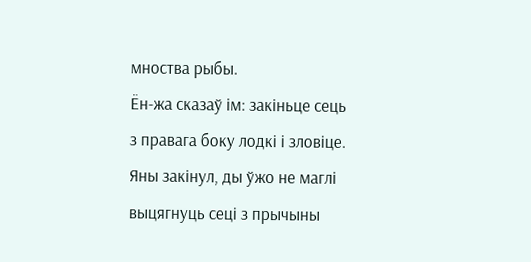мноства рыбы.
Ён-жа сказаў ім: закіньце сець з правага боку лодкі і зловіце. Яны закінул, ды ўжо не маглі выцягнуць сеці з прычыны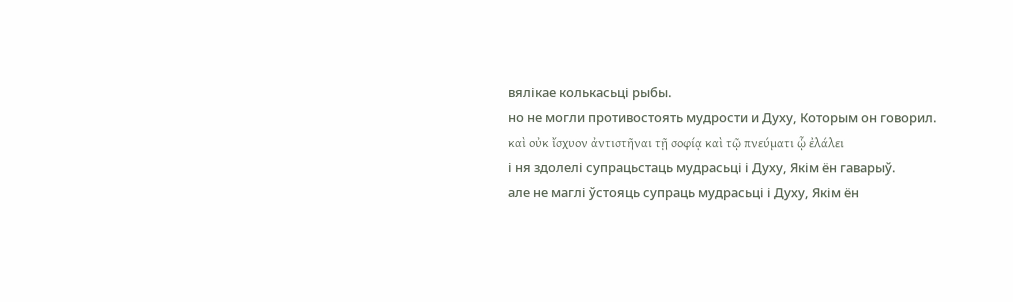вялікае колькасьці рыбы.
но не могли противостоять мудрости и Духу, Которым он говорил.
καὶ οὐκ ἴσχυον ἀντιστῆναι τῇ σοφίᾳ καὶ τῷ πνεύματι ᾧ ἐλάλει
і ня здолелі супрацьстаць мудрасьці і Духу, Якім ён гаварыў.
але не маглі ўстояць супраць мудрасьці і Духу, Якім ён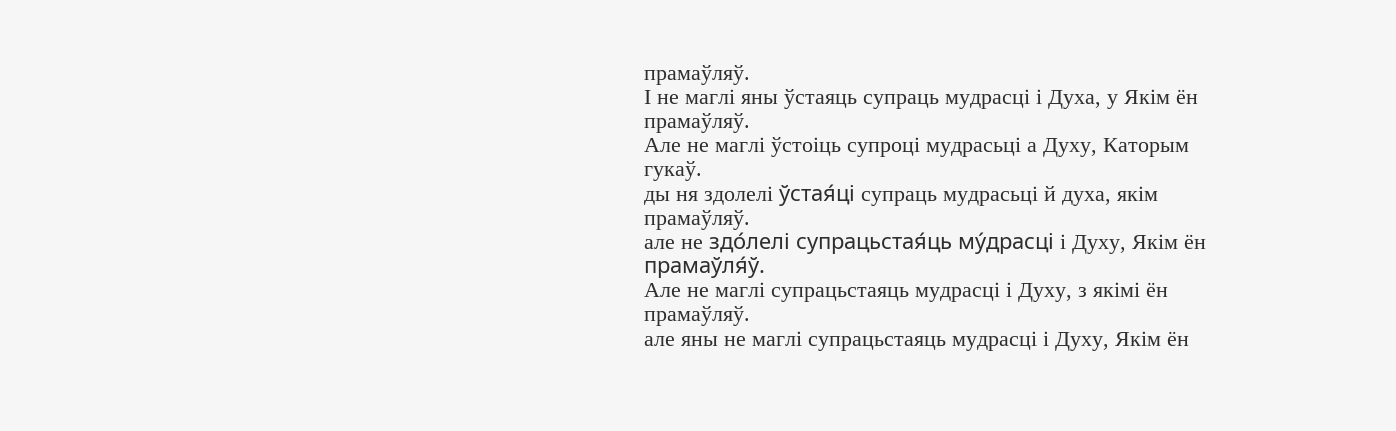прамаўляў.
І не маглі яны ўстаяць супраць мудрасці і Духа, у Якім ён прамаўляў.
Але не маглі ўстоіць супроці мудрасьці а Духу, Каторым гукаў.
ды ня здолелі ўстая́ці супраць мудрасьці й духа, якім прамаўляў.
але не здо́лелі супрацьстая́ць му́драсці і Духу, Якім ён прамаўля́ў.
Але не маглі супрацьстаяць мудрасці і Духу, з якімі ён прамаўляў.
але яны не маглі супрацьстаяць мудрасці і Духу, Якім ён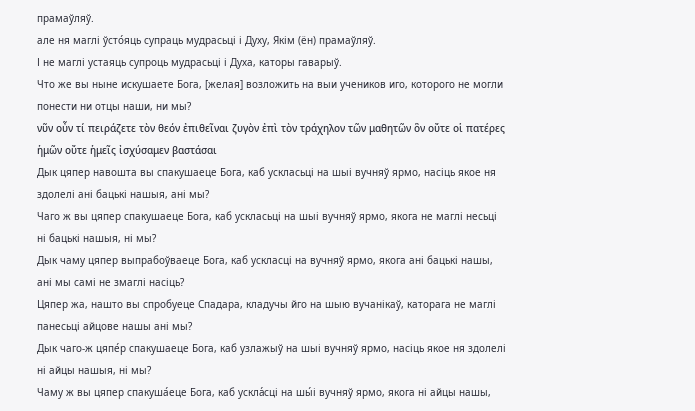прамаўляў.
але ня маглі ўсто́яць супраць мудрасьці і Духу, Якім (ён) прамаўляў.
І не маглі устаяць супроць мудрасьці і Духа, каторы гаварыў.
Что же вы ныне искушаете Бога, [желая] возложить на выи учеников иго, которого не могли понести ни отцы наши, ни мы?
νῦν οὖν τί πειράζετε τὸν θεόν ἐπιθεῖναι ζυγὸν ἐπὶ τὸν τράχηλον τῶν μαθητῶν ὃν οὔτε οἱ πατέρες ἡμῶν οὔτε ἡμεῖς ἰσχύσαμεν βαστάσαι
Дык цяпер навошта вы спакушаеце Бога, каб ускласьці на шыі вучняў ярмо, насіць якое ня здолелі ані бацькі нашыя, ані мы?
Чаго ж вы цяпер спакушаеце Бога, каб ускласьці на шыі вучняў ярмо, якога не маглі несьці ні бацькі нашыя, ні мы?
Дык чаму цяпер выпрабоўваеце Бога, каб ускласці на вучняў ярмо, якога ані бацькі нашы, ані мы самі не змаглі насіць?
Цяпер жа, нашто вы спробуеце Спадара, кладучы йго на шыю вучанікаў, каторага не маглі панесьці айцове нашы ані мы?
Дык чаго-ж цяпе́р спакушаеце Бога, каб узлажыў на шыі вучняў ярмо, насіць якое ня здолелі ні айцы нашыя, ні мы?
Чаму ж вы цяпер спакуша́еце Бога, каб ускла́сці на шы́і вучняў ярмо, якога ні айцы нашы,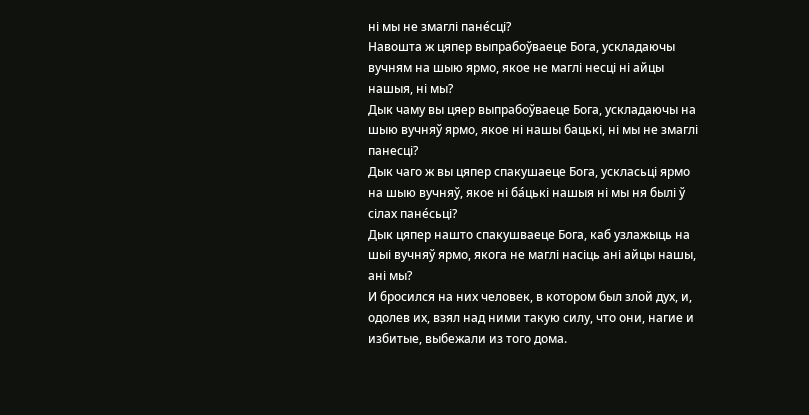ні мы не змаглі пане́сці?
Навошта ж цяпер выпрабоўваеце Бога, ускладаючы вучням на шыю ярмо, якое не маглі несці ні айцы нашыя, ні мы?
Дык чаму вы цяер выпрабоўваеце Бога, ускладаючы на шыю вучняў ярмо, якое ні нашы бацькі, ні мы не змаглі панесці?
Дык чаго ж вы цяпер спакушаеце Бога, ускласьці ярмо на шыю вучняў, якое ні ба́цькі нашыя ні мы ня былі ў сілах пане́сьці?
Дык цяпер нашто спакушваеце Бога, каб узлажыць на шыі вучняў ярмо, якога не маглі насіць ані айцы нашы, ані мы?
И бросился на них человек, в котором был злой дух, и, одолев их, взял над ними такую силу, что они, нагие и избитые, выбежали из того дома.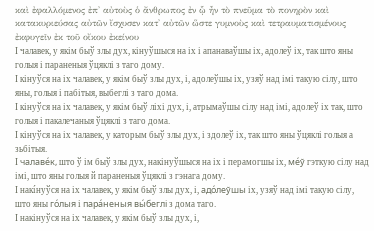καὶ ἐφαλλόμενος ἐπ' αὐτοὺς ὁ ἄνθρωπος ἐν ᾧ ἦν τὸ πνεῦμα τὸ πονηρὸν καὶ κατακυριεύσας αὐτῶν ἴσχυσεν κατ' αὐτῶν ὥστε γυμνοὺς καὶ τετραυματισμένους ἐκφυγεῖν ἐκ τοῦ οἴκου ἐκείνου
І чалавек, у якім быў злы дух, кінуўшыся на іх і апанаваўшы іх, адолеў іх, так што яны голыя і параненыя ўцяклі з таго дому.
І кінуўся на іх чалавек, у якім быў злы дух, і, адолеўшы іх, узяў над імі такую сілу, што яны, голыя і пабітыя, выбеглі з таго дома.
І кінуўся на іх чалавек, у якім быў ліхі дух, і, атрымаўшы сілу над імі, адолеў іх так, што голыя і пакалечаныя ўцяклі з таго дома.
І кінуўся на іх чалавек, у каторым быў злы дух, і здолеў іх, так што яны ўцяклі голыя а зьбітыя.
І чалаве́к, што ў ім быў злы дух, накінуўшыся на іх і перамогшы іх, ме́ў гэткую сілу над імі, што яны голыя й параненыя ўцяклі з гэнага дому.
І накíнуўся на іх чалавек, у якім быў злы дух, і, адо́леўшы іх, узяў над імі такую сілу, што яны го́лыя і пара́неныя вы́беглі з дома таго.
І накінуўся на іх чалавек, у якім быў злы дух, і,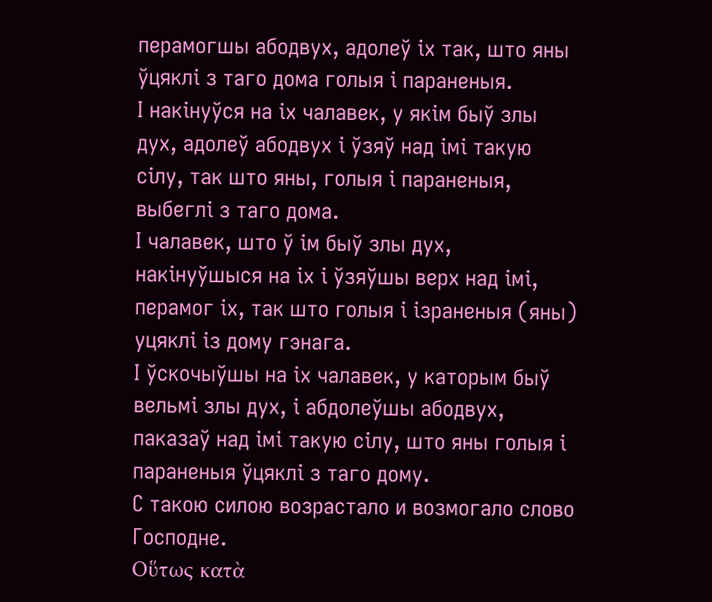перамогшы абодвух, адолеў іх так, што яны ўцяклі з таго дома голыя і параненыя.
І накінуўся на іх чалавек, у якім быў злы дух, адолеў абодвух і ўзяў над імі такую сілу, так што яны, голыя і параненыя, выбеглі з таго дома.
І чалавек, што ў ім быў злы дух, накінуўшыся на іх і ўзяўшы верх над імі, перамог іх, так што голыя і ізраненыя (яны) уцяклі із дому гэнага.
І ўскочыўшы на іх чалавек, у каторым быў вельмі злы дух, і абдолеўшы абодвух, паказаў над імі такую сілу, што яны голыя і параненыя ўцяклі з таго дому.
С такою силою возрастало и возмогало слово Господне.
Οὕτως κατὰ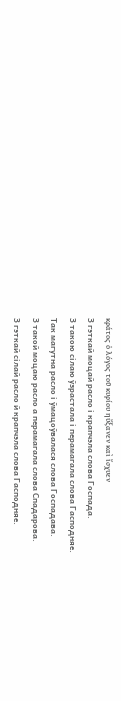κράτος ὁ λόγος τοῦ κυρίου ηὔξανεν καὶ ἴσχυεν
З гэткай моцай расло і крапчэла слова Госпада.
З такою сілаю ўзрастала і перамагала слова Гасподняе.
Так магутна расло і ўмацоўвалася слова Госпадава.
З такой моцаю расло а перамагала слова Спадарова.
З гэткай сілай расло й крапчэла слова Гасподняе.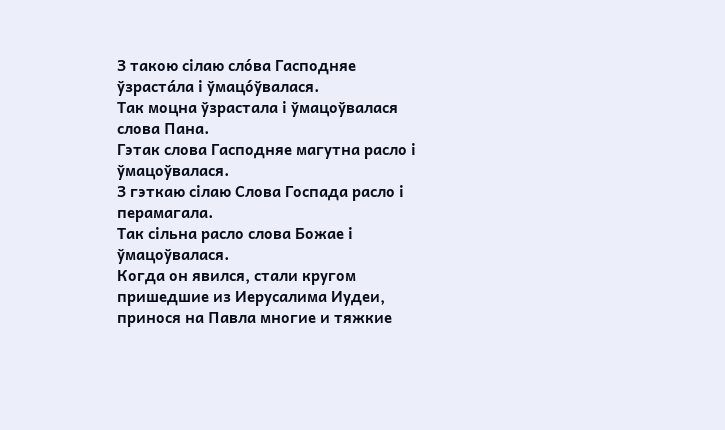З такою сілаю сло́ва Гасподняе ўзраста́ла і ўмацо́ўвалася.
Так моцна ўзрастала і ўмацоўвалася слова Пана.
Гэтак слова Гасподняе магутна расло і ўмацоўвалася.
З гэткаю сілаю Слова Госпада расло і перамагала.
Так сільна расло слова Божае і ўмацоўвалася.
Когда он явился, стали кругом пришедшие из Иерусалима Иудеи, принося на Павла многие и тяжкие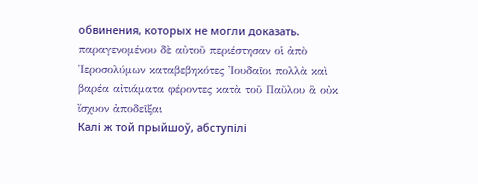обвинения, которых не могли доказать.
παραγενομένου δὲ αὐτοῦ περιέστησαν οἱ ἀπὸ Ἱεροσολύμων καταβεβηκότες Ἰουδαῖοι πολλὰ καὶ βαρέα αἰτιάματα φέροντες κατὰ τοῦ Παῦλου ἃ οὐκ ἴσχυον ἀποδεῖξαι
Калі ж той прыйшоў, абступілі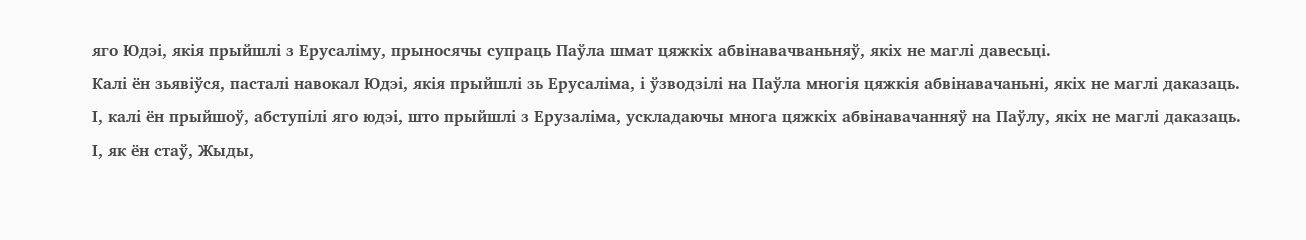яго Юдэі, якія прыйшлі з Ерусаліму, прыносячы супраць Паўла шмат цяжкіх абвінавачваньняў, якіх не маглі давесьці.
Калі ён зьявіўся, пасталі навокал Юдэі, якія прыйшлі зь Ерусаліма, і ўзводзілі на Паўла многія цяжкія абвінавачаньні, якіх не маглі даказаць.
І, калі ён прыйшоў, абступілі яго юдэі, што прыйшлі з Ерузаліма, ускладаючы многа цяжкіх абвінавачанняў на Паўлу, якіх не маглі даказаць.
І, як ён стаў, Жыды,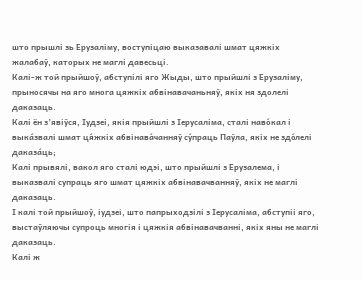што прышлі зь Ерузаліму, воступіцаю выказавалі шмат цяжкіх жалабаў, каторых не маглі давесьці.
Калі-ж той прыйшоў, абступілі яго Жыды, што прыйшлі з Ерузаліму, прыносячы на яго многа цяжкіх абвінавачаньняў, якіх ня здолелі даказаць.
Калі ён з’явіўся, Іудзеі, якія прыйшлі з Іерусаліма, сталі наво́кал і выка́звалі шмат ця́жкіх абвінава́чанняў су́праць Паўла, якіх не здо́лелі даказа́ць;
Калі прывялі, вакол яго сталі юдэі, што прыйшлі з Ерузалема, і выказвалі супраць яго шмат цяжкіх абвінавачванняў, якіх не маглі даказаць.
І калі той прыйшоў, іудзеі, што папрыходзілі з Іерусаліма, абступіі яго, выстаўляючы супроць многія і цяжкія абвінавачванні, якіх яны не маглі даказаць.
Калі ж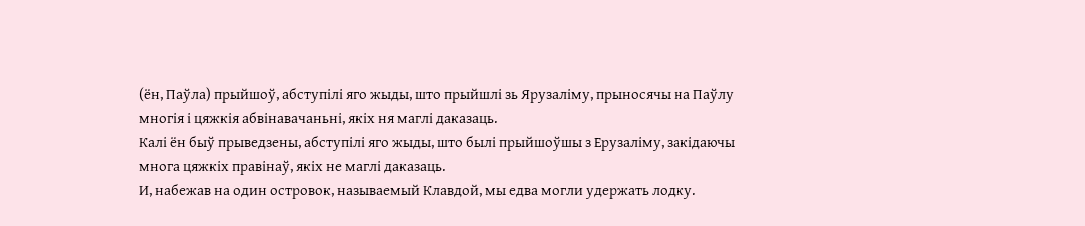(ён, Паўла) прыйшоў, абступілі яго жыды, што прыйшлі зь Ярузаліму, прыносячы на Паўлу многія і цяжкія абвінавачаньні, якіх ня маглі даказаць.
Калі ён быў прыведзены, абступілі яго жыды, што былі прыйшоўшы з Ерузаліму, закідаючы многа цяжкіх правінаў, якіх не маглі даказаць.
И, набежав на один островок, называемый Клавдой, мы едва могли удержать лодку.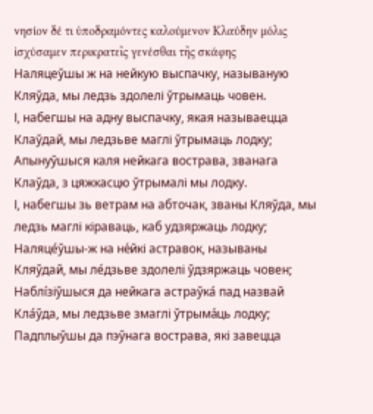νησίον δέ τι ὑποδραμόντες καλούμενον Κλαύδην μόλις ἰσχύσαμεν περικρατεῖς γενέσθαι τῆς σκάφης
Наляцеўшы ж на нейкую выспачку, называную Кляўда, мы ледзь здолелі ўтрымаць човен.
І, набегшы на адну выспачку, якая называецца Клаўдай, мы ледзьве маглі ўтрымаць лодку;
Апынуўшыся каля нейкага вострава, званага Клаўда, з цяжкасцю ўтрымалі мы лодку.
І, набегшы зь ветрам на абточак, званы Кляўда, мы ледзь маглі кіраваць, каб удзяржаць лодку;
Наляце́ўшы-ж на не́йкі астравок, называны Кляўдай, мы ле́дзьве здолелі ўдзяржаць човен;
Наблíзіўшыся да нейкага астраўка́ пад назвай Кла́ўда, мы ледзьве змаглі ўтрыма́ць лодку;
Падплыўшы да пэўнага вострава, які завецца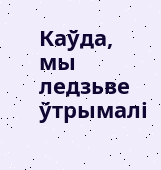Каўда, мы ледзьве ўтрымалі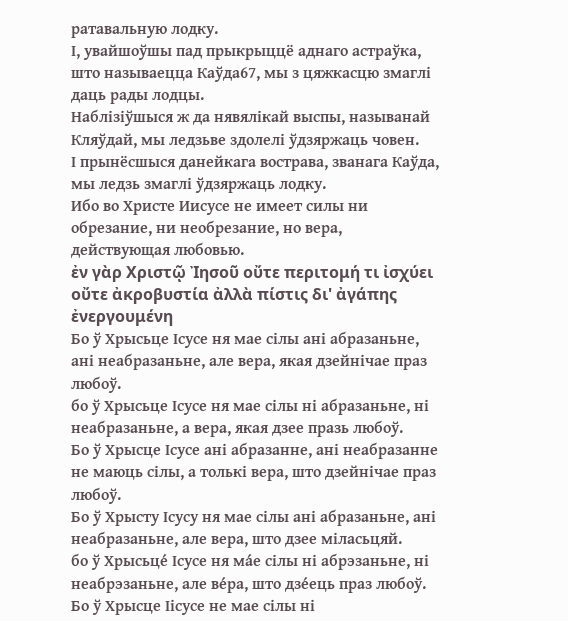ратавальную лодку.
І, увайшоўшы пад прыкрыццё аднаго астраўка, што называецца Каўда67, мы з цяжкасцю змаглі даць рады лодцы.
Наблізіўшыся ж да нявялікай выспы, называнай Кляўдай, мы ледзьве здолелі ўдзяржаць човен.
І прынёсшыся данейкага вострава, званага Каўда, мы ледзь змаглі ўдзяржаць лодку.
Ибо во Христе Иисусе не имеет силы ни обрезание, ни необрезание, но вера, действующая любовью.
ἐν γὰρ Χριστῷ Ἰησοῦ οὔτε περιτομή τι ἰσχύει οὔτε ἀκροβυστία ἀλλὰ πίστις δι' ἀγάπης ἐνεργουμένη
Бо ў Хрысьце Ісусе ня мае сілы ані абразаньне, ані неабразаньне, але вера, якая дзейнічае праз любоў.
бо ў Хрысьце Ісусе ня мае сілы ні абразаньне, ні неабразаньне, а вера, якая дзее празь любоў.
Бо ў Хрысце Ісусе ані абразанне, ані неабразанне не маюць сілы, а толькі вера, што дзейнічае праз любоў.
Бо ў Хрысту Ісусу ня мае сілы ані абразаньне, ані неабразаньне, але вера, што дзее міласьцяй.
бо ў Хрысьце́ Ісусе ня ма́е сілы ні абрэзаньне, ні неабрэзаньне, але ве́ра, што дзе́ець праз любоў.
Бо ў Хрысце Іісусе не мае сілы ні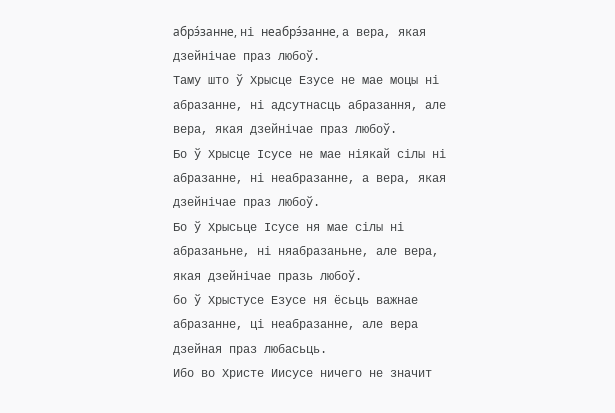абрэ́занне, ні неабрэ́занне, а вера, якая дзейнічае праз любоў.
Таму што ў Хрысце Езусе не мае моцы ні абразанне, ні адсутнасць абразання, але вера, якая дзейнічае праз любоў.
Бо ў Хрысце Ісусе не мае ніякай сілы ні абразанне, ні неабразанне, а вера, якая дзейнічае праз любоў.
Бо ў Хрысьце Ісусе ня мае сілы ні абразаньне, ні няабразаньне, але вера, якая дзейнічае празь любоў.
бо ў Хрыстусе Езусе ня ёсьць важнае абразанне, ці неабразанне, але вера дзейная праз любасьць.
Ибо во Христе Иисусе ничего не значит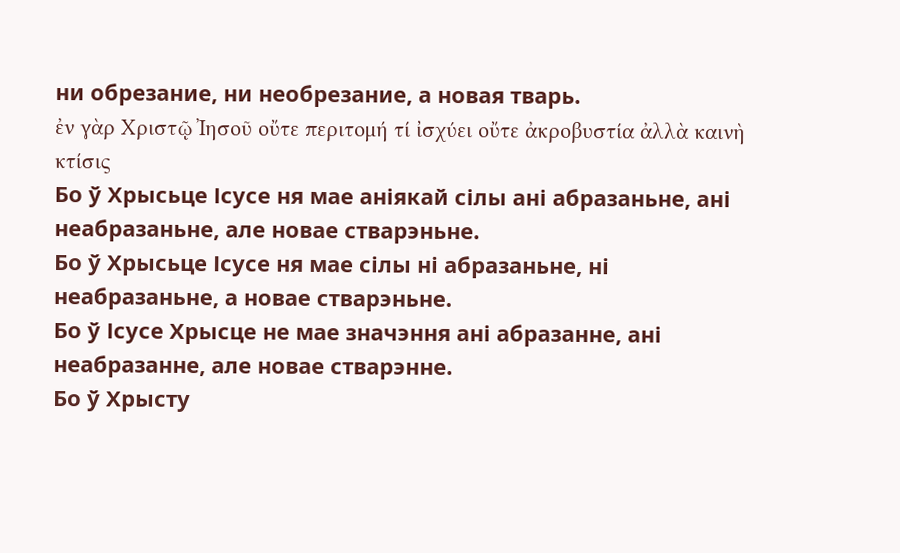ни обрезание, ни необрезание, а новая тварь.
ἐν γὰρ Χριστῷ Ἰησοῦ οὔτε περιτομή τί ἰσχύει οὔτε ἀκροβυστία ἀλλὰ καινὴ κτίσις
Бо ў Хрысьце Ісусе ня мае аніякай сілы ані абразаньне, ані неабразаньне, але новае стварэньне.
Бо ў Хрысьце Ісусе ня мае сілы ні абразаньне, ні неабразаньне, а новае стварэньне.
Бо ў Ісусе Хрысце не мае значэння ані абразанне, ані неабразанне, але новае стварэнне.
Бо ў Хрысту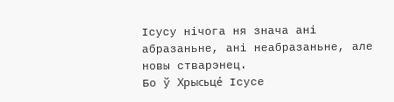Ісусу нічога ня знача ані абразаньне, ані неабразаньне, але новы стварэнец.
Бо ў Хрысьце́ Ісусе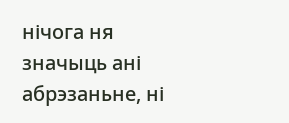нічога ня значыць ані абрэзаньне, ні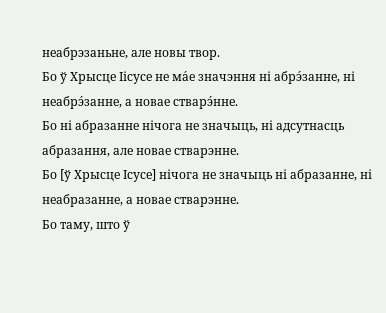неабрэзаньне, але новы твор.
Бо ў Хрысце Іісусе не ма́е значэння ні абрэ́занне, ні неабрэ́занне, а новае стварэ́нне.
Бо ні абразанне нічога не значыць, ні адсутнасць абразання, але новае стварэнне.
Бо [ў Хрысце Ісусе] нічога не значыць ні абразанне, ні неабразанне, а новае стварэнне.
Бо таму, што ў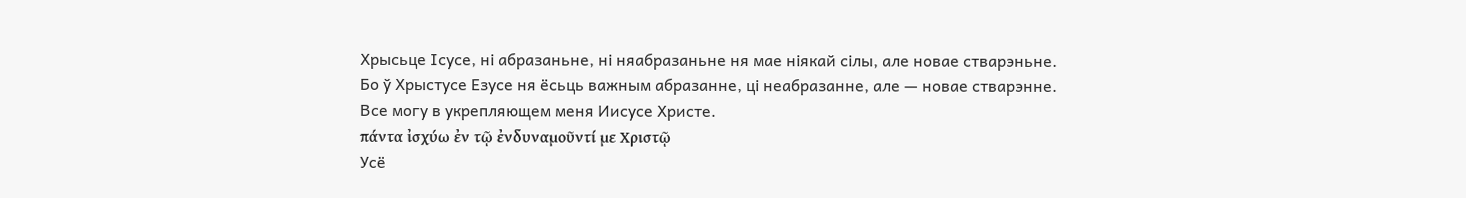Хрысьце Ісусе, ні абразаньне, ні няабразаньне ня мае ніякай сілы, але новае стварэньне.
Бо ў Хрыстусе Езусе ня ёсьць важным абразанне, ці неабразанне, але — новае стварэнне.
Все могу в укрепляющем меня Иисусе Христе.
πάντα ἰσχύω ἐν τῷ ἐνδυναμοῦντί με Χριστῷ
Усё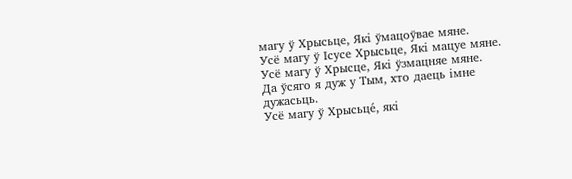магу ў Хрысьце, Які ўмацоўвае мяне.
Усё магу ў Ісусе Хрысьце, Які мацуе мяне.
Усё магу ў Хрысце, Які ўзмацняе мяне.
Да ўсяго я дуж у Тым, хто даець імне дужасьць.
Усё магу ў Хрысьце́, які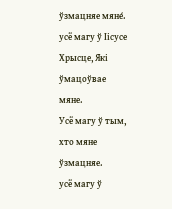ўзмацняе мяне́.
усё магу ў Іісусе Хрысце, Які ўмацоўвае мяне.
Усё магу ў тым, хто мяне ўзмацняе.
усё магу ў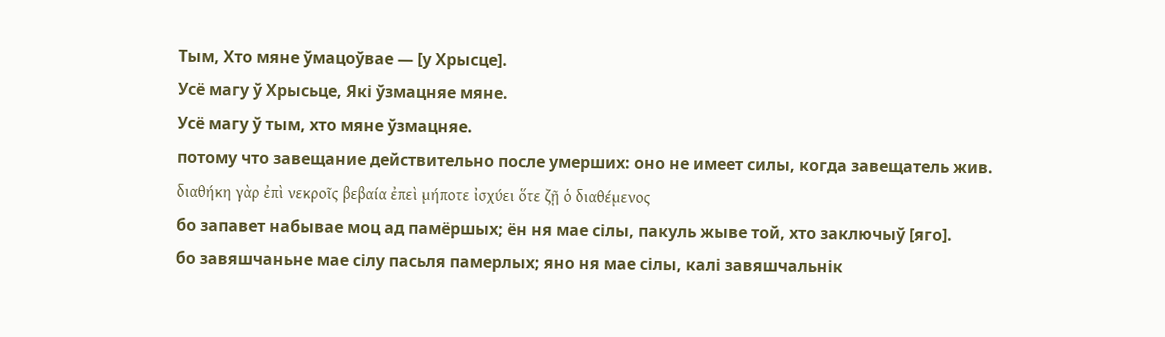Тым, Хто мяне ўмацоўвае — [у Хрысце].
Усё магу ў Хрысьце, Які ўзмацняе мяне.
Усё магу ў тым, хто мяне ўзмацняе.
потому что завещание действительно после умерших: оно не имеет силы, когда завещатель жив.
διαθήκη γὰρ ἐπὶ νεκροῖς βεβαία ἐπεὶ μήποτε ἰσχύει ὅτε ζῇ ὁ διαθέμενος
бо запавет набывае моц ад памёршых; ён ня мае сілы, пакуль жыве той, хто заключыў [яго].
бо завяшчаньне мае сілу пасьля памерлых; яно ня мае сілы, калі завяшчальнік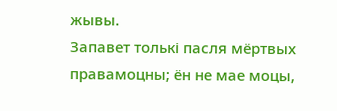жывы.
Запавет толькі пасля мёртвых правамоцны; ён не мае моцы,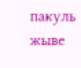пакуль жыве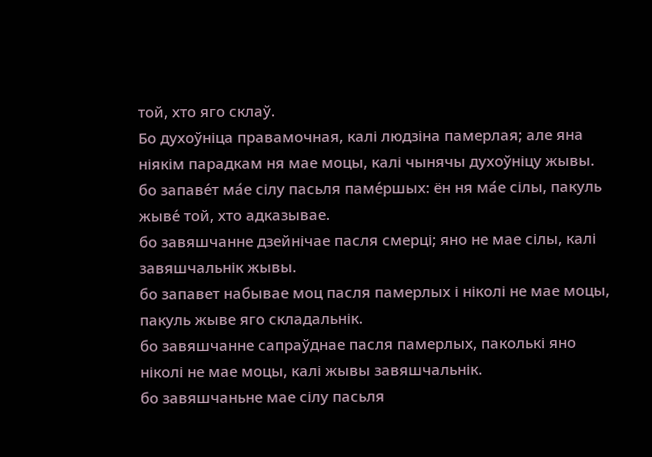той, хто яго склаў.
Бо духоўніца правамочная, калі людзіна памерлая; але яна ніякім парадкам ня мае моцы, калі чынячы духоўніцу жывы.
бо запаве́т ма́е сілу пасьля паме́ршых: ён ня ма́е сілы, пакуль жыве́ той, хто адказывае.
бо завяшчанне дзейнічае пасля смерці; яно не мае сілы, калі завяшчальнік жывы.
бо запавет набывае моц пасля памерлых і ніколі не мае моцы, пакуль жыве яго складальнік.
бо завяшчанне сапраўднае пасля памерлых, паколькі яно ніколі не мае моцы, калі жывы завяшчальнік.
бо завяшчаньне мае сілу пасьля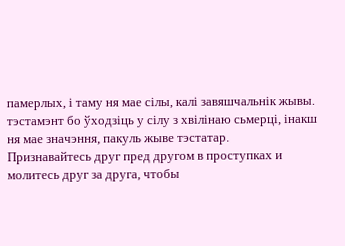памерлых, і таму ня мае сілы, калі завяшчальнік жывы.
тэстамэнт бо ўходзіць у сілу з хвілінаю сьмерці, інакш ня мае значэння, пакуль жыве тэстатар.
Признавайтесь друг пред другом в проступках и молитесь друг за друга, чтобы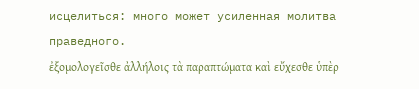исцелиться: много может усиленная молитва праведного.
ἐξομολογεῖσθε ἀλλήλοις τὰ παραπτώματα καὶ εὔχεσθε ὑπὲρ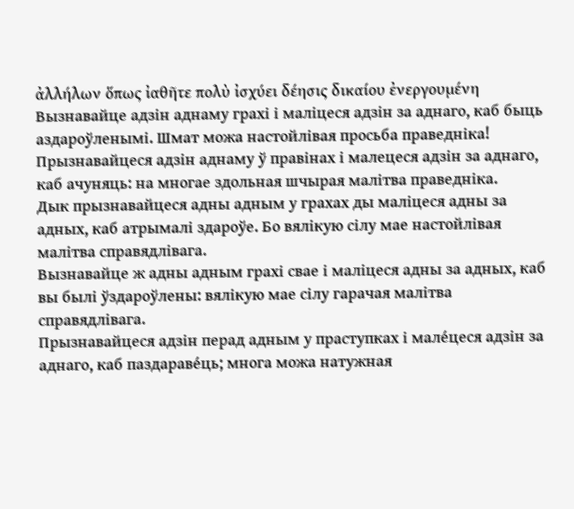ἀλλήλων ὅπως ἰαθῆτε πολὺ ἰσχύει δέησις δικαίου ἐνεργουμένη
Вызнавайце адзін аднаму грахі і маліцеся адзін за аднаго, каб быць аздароўленымі. Шмат можа настойлівая просьба праведніка!
Прызнавайцеся адзін аднаму ў правінах і малецеся адзін за аднаго, каб ачуняць: на многае здольная шчырая малітва праведніка.
Дык прызнавайцеся адны адным у грахах ды маліцеся адны за адных, каб атрымалі здароўе. Бо вялікую сілу мае настойлівая малітва справядлівага.
Вызнавайце ж адны адным грахі свае і маліцеся адны за адных, каб вы былі ўздароўлены: вялікую мае сілу гарачая малітва справядлівага.
Прызнавайцеся адзін перад адным у праступках і мале́цеся адзін за аднаго, каб паздараве́ць; многа можа натужная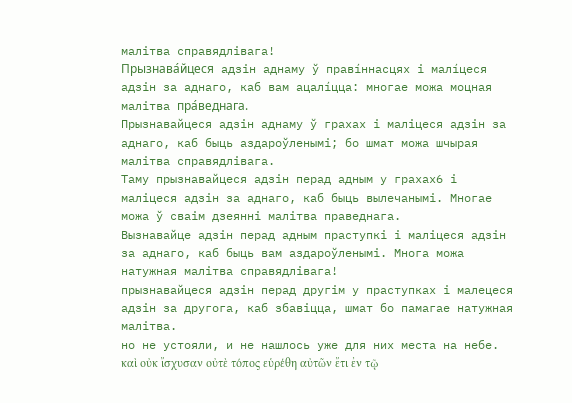малітва справядлівага!
Прызнава́йцеся адзін аднаму ў правíннасцях і малíцеся адзін за аднаго, каб вам ацалíцца: многае можа моцная малітва пра́веднага.
Прызнавайцеся адзін аднаму ў грахах і маліцеся адзін за аднаго, каб быць аздароўленымі; бо шмат можа шчырая малітва справядлівага.
Таму прызнавайцеся адзін перад адным у грахах6 і маліцеся адзін за аднаго, каб быць вылечанымі. Многае можа ў сваім дзеянні малітва праведнага.
Вызнавайце адзін перад адным праступкі і маліцеся адзін за аднаго, каб быць вам аздароўленымі. Многа можа натужная малітва справядлівага!
прызнавайцеся адзін перад другім у праступках і малецеся адзін за другога, каб збавіцца, шмат бо памагае натужная малітва.
но не устояли, и не нашлось уже для них места на небе.
καὶ οὐκ ἴσχυσαν οὐτὲ τόπος εὑρέθη αὐτῶν ἔτι ἐν τῷ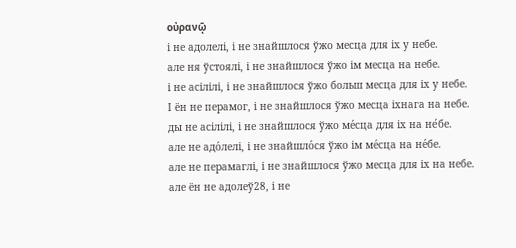οὐρανῷ
і не адолелі, і не знайшлося ўжо месца для іх у небе.
але ня ўстоялі, і не знайшлося ўжо ім месца на небе.
і не асілілі, і не знайшлося ўжо больш месца для іх у небе.
І ён не перамог, і не знайшлося ўжо месца іхнага на небе.
ды не асілілі, і не знайшлося ўжо ме́сца для іх на не́бе.
але не адо́лелі, і не знайшло́ся ўжо ім ме́сца на не́бе.
але не перамаглі, і не знайшлося ўжо месца для іх на небе.
але ён не адолеў28, і не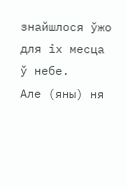знайшлося ўжо для іх месца ў небе.
Але (яны) ня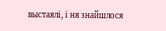выстаялі, і ня знайшлося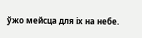ўжо мейсца для іх на небе.